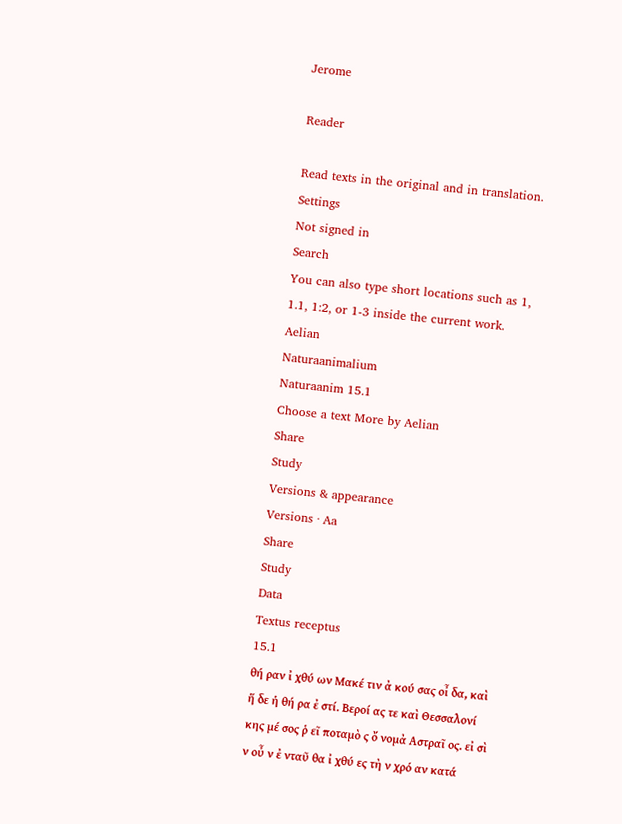Jerome

Reader

Read texts in the original and in translation.
Settings
Not signed in
Search
You can also type short locations such as 1, 1.1, 1:2, or 1-3 inside the current work.
Aelian
Naturaanimalium
Naturaanim 15.1
Choose a text More by Aelian
Share
Study
Versions & appearance
Versions · Aa
Share
Study
Data
Textus receptus
15.1
θή ραν ἰ χθύ ων Μακέ τιν ἀ κού σας οἶ δα, καὶ ἥ δε ἡ θή ρα ἐ στί. Βεροί ας τε καὶ Θεσσαλονί κης μέ σος ῥ εῖ ποταμὸ ς ὄ νομἀ Αστραῖ ος. εἰ σὶ ν οὖ ν ἐ νταῦ θα ἰ χθύ ες τὴ ν χρό αν κατά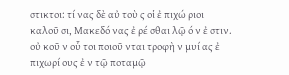στικτοι: τί νας δὲ αὐ τοὺ ς οἱ ἐ πιχώ ριοι καλοῦ σι, Μακεδό νας ἐ ρέ σθαι λῷ ό ν ἐ στιν. οὐ κοῦ ν οὗ τοι ποιοῦ νται τροφὴ ν μυί ας ἐ πιχωρί ους ἐ ν τῷ ποταμῷ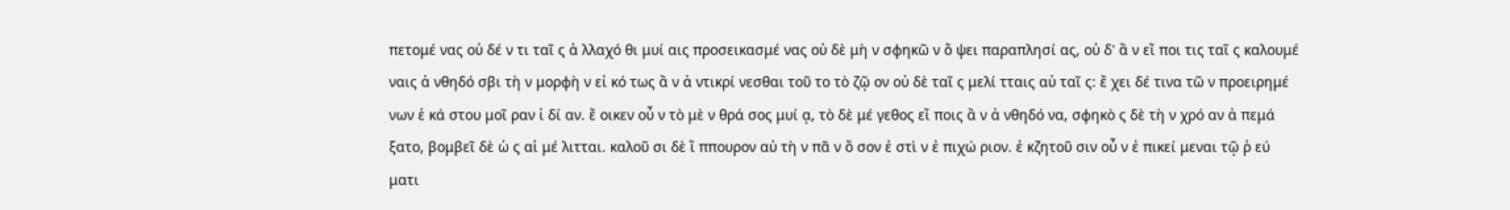πετομέ νας οὐ δέ ν τι ταῖ ς ἀ λλαχό θι μυί αις προσεικασμέ νας οὐ δὲ μὴ ν σφηκῶ ν ὄ ψει παραπλησί ας, οὐ δ' ἂ ν εἴ ποι τις ταῖ ς καλουμέ ναις ἀ νθηδό σβι τὴ ν μορφὴ ν εἰ κό τως ἂ ν ἀ ντικρί νεσθαι τοῦ το τὸ ζῷ ον οὐ δὲ ταῖ ς μελί τταις αὐ ταῖ ς: ἔ χει δέ τινα τῶ ν προειρημέ νων ἑ κά στου μοῖ ραν ἰ δί αν. ἔ οικεν οὖ ν τὸ μὲ ν θρά σος μυί ᾳ, τὸ δὲ μέ γεθος εἴ ποις ἂ ν ἀ νθηδό να, σφηκὸ ς δὲ τὴ ν χρό αν ἀ πεμά ξατο, βομβεῖ δὲ ὡ ς αἱ μέ λιτται. καλοῦ σι δὲ ἵ ππουρον αὐ τὴ ν πᾶ ν ὅ σον ἐ στὶ ν ἐ πιχώ ριον. ἐ κζητοῦ σιν οὖ ν ἐ πικεί μεναι τῷ ῥ εύ ματι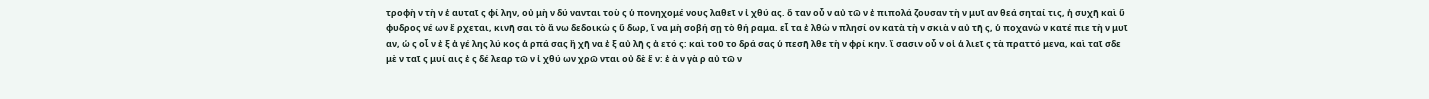τροφὴ ν τὴ ν ἑ αυταῖ ς φί λην, οὐ μὴ ν δύ νανται τοὺ ς ὑ πονηχομέ νους λαθεῖ ν ἰ χθύ ας. ὅ ταν οὖ ν αὐ τῶ ν ἐ πιπολά ζουσαν τὴ ν μυῖ αν θεά σηταί τις, ἡ συχῆ καὶ ὕ φυδρος νέ ων ἔ ρχεται, κινῆ σαι τὸ ἄ νω δεδοικὼ ς ὕ δωρ, ἵ να μὴ σοβή σῃ τὸ θή ραμα. εἶ τα ἐ λθὼ ν πλησί ον κατὰ τὴ ν σκιὰ ν αὐ τῆ ς, ὑ ποχανὼ ν κατέ πιε τὴ ν μυῖ αν, ὡ ς οἶ ν ἐ ξ ἀ γέ λης λύ κος ἁ ρπά σας ἢ χῆ να ἐ ξ αὐ λῆ ς ἀ ετό ς: καὶ τοῦ το δρά σας ὑ πεσῆ λθε τὴ ν φρί κην. ἴ σασιν οὖ ν οἱ ἁ λιεῖ ς τὰ πραττό μενα, καὶ ταῖ σδε μὲ ν ταῖ ς μυί αις ἐ ς δέ λεαρ τῶ ν ἰ χθύ ων χρῶ νται οὐ δὲ ἕ ν: ἐ ὰ ν γὰ ρ αὐ τῶ ν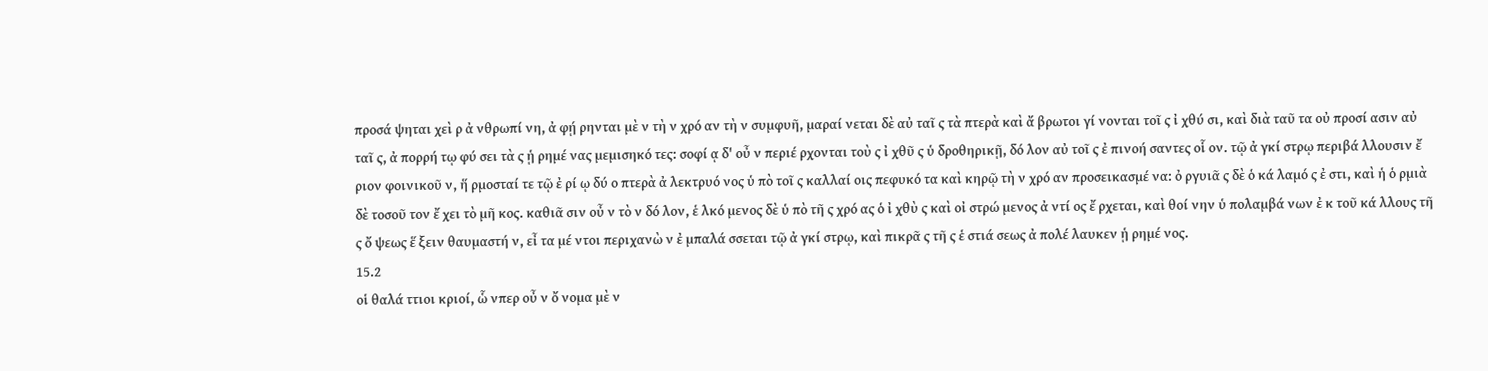προσά ψηται χεὶ ρ ἀ νθρωπί νη, ἀ φῄ ρηνται μὲ ν τὴ ν χρό αν τὴ ν συμφυῆ, μαραί νεται δὲ αὐ ταῖ ς τὰ πτερὰ καὶ ἄ βρωτοι γί νονται τοῖ ς ἰ χθύ σι, καὶ διὰ ταῦ τα οὐ προσί ασιν αὐ ταῖ ς, ἀ πορρή τῳ φύ σει τὰ ς ᾑ ρημέ νας μεμισηκό τες: σοφί ᾳ δ' οὖ ν περιέ ρχονται τοὺ ς ἰ χθῦ ς ὑ δροθηρικῇ, δό λον αὐ τοῖ ς ἐ πινοή σαντες οἷ ον. τῷ ἀ γκί στρῳ περιβά λλουσιν ἔ ριον φοινικοῦ ν, ἥ ρμοσταί τε τῷ ἐ ρί ῳ δύ ο πτερὰ ἀ λεκτρυό νος ὑ πὸ τοῖ ς καλλαί οις πεφυκό τα καὶ κηρῷ τὴ ν χρό αν προσεικασμέ να: ὀ ργυιᾶ ς δὲ ὁ κά λαμό ς ἐ στι, καὶ ἡ ὁ ρμιὰ δὲ τοσοῦ τον ἔ χει τὸ μῆ κος. καθιᾶ σιν οὖ ν τὸ ν δό λον, ἑ λκό μενος δὲ ὑ πὸ τῆ ς χρό ας ὁ ἰ χθὺ ς καὶ οἰ στρώ μενος ἀ ντί ος ἔ ρχεται, καὶ θοί νην ὑ πολαμβά νων ἐ κ τοῦ κά λλους τῆ ς ὄ ψεως ἕ ξειν θαυμαστή ν, εἶ τα μέ ντοι περιχανὼ ν ἐ μπαλά σσεται τῷ ἀ γκί στρῳ, καὶ πικρᾶ ς τῆ ς ἑ στιά σεως ἀ πολέ λαυκεν ᾑ ρημέ νος.
15.2
οἱ θαλά ττιοι κριοί, ὧ νπερ οὖ ν ὄ νομα μὲ ν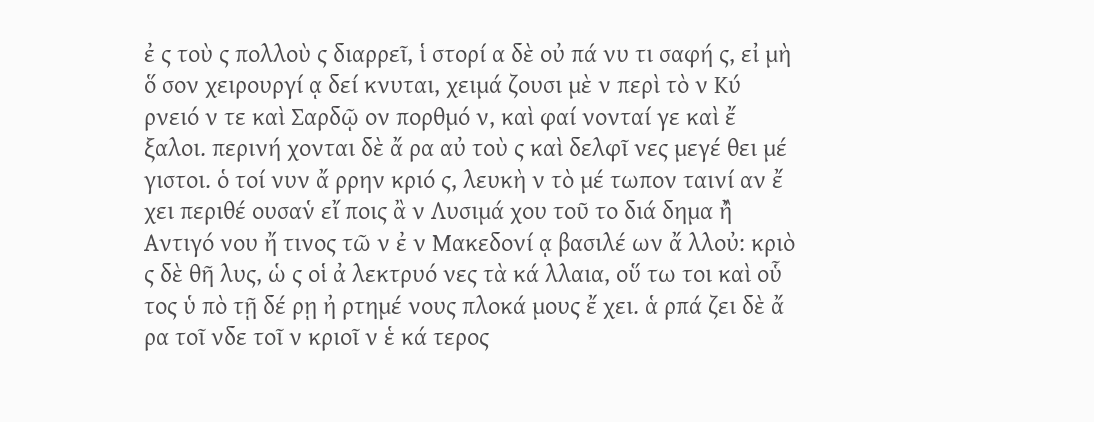ἐ ς τοὺ ς πολλοὺ ς διαρρεῖ, ἱ στορί α δὲ οὐ πά νυ τι σαφή ς, εἰ μὴ ὅ σον χειρουργί ᾳ δεί κνυται, χειμά ζουσι μὲ ν περὶ τὸ ν Κύ ρνειό ν τε καὶ Σαρδῷ ον πορθμό ν, καὶ φαί νονταί γε καὶ ἔ ξαλοι. περινή χονται δὲ ἄ ρα αὐ τοὺ ς καὶ δελφῖ νες μεγέ θει μέ γιστοι. ὁ τοί νυν ἄ ρρην κριό ς, λευκὴ ν τὸ μέ τωπον ταινί αν ἔ χει περιθέ ουσαν̔ εἴ ποις ἂ ν Λυσιμά χου τοῦ το διά δημα ἢ̓ Αντιγό νου ἤ τινος τῶ ν ἐ ν Μακεδονί ᾳ βασιλέ ων ἄ λλοὐ: κριὸ ς δὲ θῆ λυς, ὡ ς οἱ ἀ λεκτρυό νες τὰ κά λλαια, οὕ τω τοι καὶ οὗ τος ὑ πὸ τῇ δέ ρῃ ἠ ρτημέ νους πλοκά μους ἔ χει. ἁ ρπά ζει δὲ ἄ ρα τοῖ νδε τοῖ ν κριοῖ ν ἑ κά τερος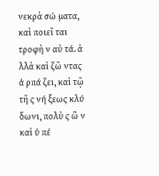νεκρὰ σώ ματα, καὶ ποιεῖ ται τροφὴ ν αὐ τά. ἀ λλὰ καὶ ζῶ ντας ἁ ρπά ζει, καὶ τῷ τῆ ς νή ξεως κλύ δωνι, πολὺ ς ὢ ν καὶ ὑ πέ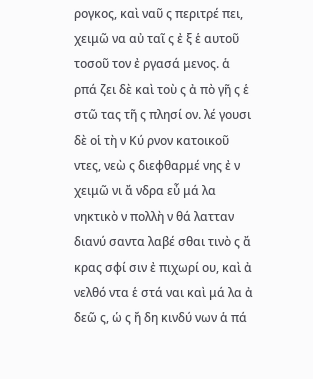ρογκος, καὶ ναῦ ς περιτρέ πει, χειμῶ να αὐ ταῖ ς ἐ ξ ἑ αυτοῦ τοσοῦ τον ἐ ργασά μενος. ἁ ρπά ζει δὲ καὶ τοὺ ς ἀ πὸ γῆ ς ἑ στῶ τας τῆ ς πλησί ον. λέ γουσι δὲ οἱ τὴ ν Κύ ρνον κατοικοῦ ντες, νεὼ ς διεφθαρμέ νης ἐ ν χειμῶ νι ἄ νδρα εὖ μά λα νηκτικὸ ν πολλὴ ν θά λατταν διανύ σαντα λαβέ σθαι τινὸ ς ἄ κρας σφί σιν ἐ πιχωρί ου, καὶ ἀ νελθό ντα ἑ στά ναι καὶ μά λα ἀ δεῶ ς, ὡ ς ἤ δη κινδύ νων ἁ πά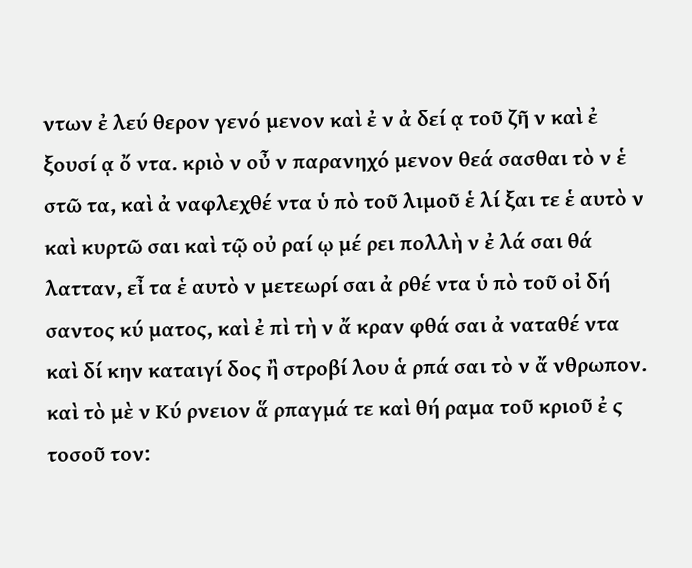ντων ἐ λεύ θερον γενό μενον καὶ ἐ ν ἀ δεί ᾳ τοῦ ζῆ ν καὶ ἐ ξουσί ᾳ ὄ ντα. κριὸ ν οὖ ν παρανηχό μενον θεά σασθαι τὸ ν ἑ στῶ τα, καὶ ἀ ναφλεχθέ ντα ὑ πὸ τοῦ λιμοῦ ἑ λί ξαι τε ἑ αυτὸ ν καὶ κυρτῶ σαι καὶ τῷ οὐ ραί ῳ μέ ρει πολλὴ ν ἐ λά σαι θά λατταν, εἶ τα ἑ αυτὸ ν μετεωρί σαι ἀ ρθέ ντα ὑ πὸ τοῦ οἰ δή σαντος κύ ματος, καὶ ἐ πὶ τὴ ν ἄ κραν φθά σαι ἀ ναταθέ ντα καὶ δί κην καταιγί δος ἢ στροβί λου ἁ ρπά σαι τὸ ν ἄ νθρωπον. καὶ τὸ μὲ ν Κύ ρνειον ἅ ρπαγμά τε καὶ θή ραμα τοῦ κριοῦ ἐ ς τοσοῦ τον: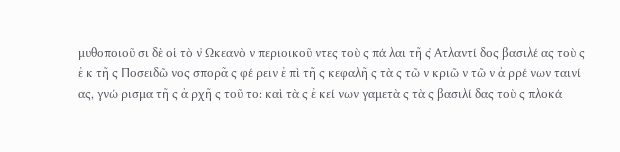μυθοποιοῦ σι δὲ οἱ τὸ ν̓ Ωκεανὸ ν περιοικοῦ ντες τοὺ ς πά λαι τῆ ς̓ Ατλαντί δος βασιλέ ας τοὺ ς ἐ κ τῆ ς Ποσειδῶ νος σπορᾶ ς φέ ρειν ἐ πὶ τῆ ς κεφαλῆ ς τὰ ς τῶ ν κριῶ ν τῶ ν ἀ ρρέ νων ταινί ας, γνώ ρισμα τῆ ς ἀ ρχῆ ς τοῦ το: καὶ τὰ ς ἐ κεί νων γαμετὰ ς τὰ ς βασιλί δας τοὺ ς πλοκά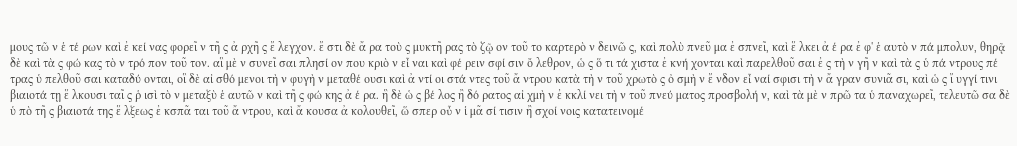μους τῶ ν ἑ τέ ρων καὶ ἐ κεί νας φορεῖ ν τῆ ς ἀ ρχῆ ς ἔ λεγχον. ἔ στι δὲ ἄ ρα τοὺ ς μυκτῆ ρας τὸ ζῷ ον τοῦ το καρτερὸ ν δεινῶ ς, καὶ πολὺ πνεῦ μα ἐ σπνεῖ, καὶ ἕ λκει ἀ έ ρα ἐ φ' ἑ αυτὸ ν πά μπολυν, θηρᾷ δὲ καὶ τὰ ς φώ κας τὸ ν τρό πον τοῦ τον. αἳ μὲ ν συνεῖ σαι πλησί ον που κριὸ ν εἶ ναι καὶ φέ ρειν σφί σιν ὄ λεθρον, ὡ ς ὅ τι τά χιστα ἐ κνή χονται καὶ παρελθοῦ σαι ἐ ς τὴ ν γῆ ν καὶ τὰ ς ὑ πά ντρους πέ τρας ὑ πελθοῦ σαι καταδύ ονται, οἳ δὲ αἰ σθό μενοι τὴ ν φυγὴ ν μεταθέ ουσι καὶ ἀ ντί οι στά ντες τοῦ ἄ ντρου κατὰ τὴ ν τοῦ χρωτὸ ς ὀ σμὴ ν ἔ νδον εἶ ναί σφισι τὴ ν ἄ γραν συνιᾶ σι, καὶ ὡ ς ἴ υγγί τινι βιαιοτά τῃ ἕ λκουσι ταῖ ς ῥ ισὶ τὸ ν μεταξὺ ἑ αυτῶ ν καὶ τῆ ς φώ κης ἀ έ ρα. ἣ δὲ ὡ ς βέ λος ἢ δό ρατος αἰ χμὴ ν ἐ κκλί νει τὴ ν τοῦ πνεύ ματος προσβολή ν, καὶ τὰ μὲ ν πρῶ τα ὑ παναχωρεῖ, τελευτῶ σα δὲ ὑ πὸ τῆ ς βιαιοτά της ἕ λξεως ἐ κσπᾶ ται τοῦ ἄ ντρου, καὶ ἄ κουσα ἀ κολουθεῖ, ὥ σπερ οὖ ν ἱ μᾶ σί τισιν ἢ σχοί νοις κατατεινομέ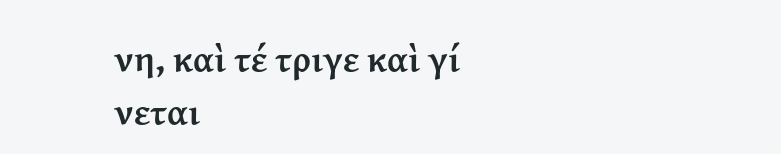νη, καὶ τέ τριγε καὶ γί νεται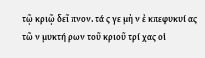τῷ κριῷ δεῖ πνον. τά ς γε μὴ ν ἐ κπεφυκυί ας τῶ ν μυκτή ρων τοῦ κριοῦ τρί χας οἱ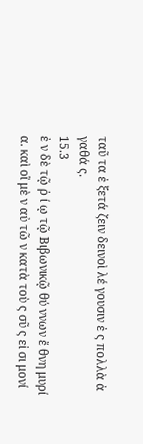ταῦ τα ἐ ξετά ζειν δεινοὶ λέ γουσιν ἐ ς πολλὰ ἀ γαθά ς.
15.3
ἐ ν δὲ τῷ ῥ ί ῳ τῷ Βιβωνικῷ θύ ννων ἔ θνη μυρί α. καὶ οἳ μὲ ν αὐ τῶ ν κατὰ τοὺ ς σῦ ς εἰ σι μονί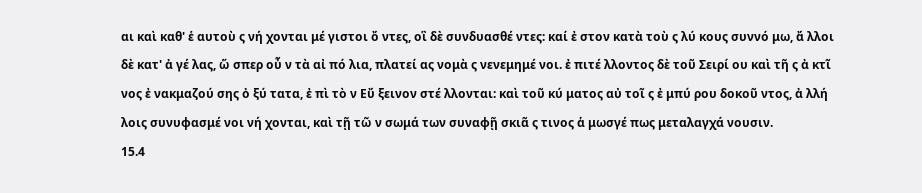αι καὶ καθ' ἑ αυτοὺ ς νή χονται μέ γιστοι ὄ ντες, οἳ δὲ συνδυασθέ ντες: καί ἐ στον κατὰ τοὺ ς λύ κους συννό μω, ἄ λλοι δὲ κατ' ἀ γέ λας, ὥ σπερ οὖ ν τὰ αἰ πό λια, πλατεί ας νομὰ ς νενεμημέ νοι. ἐ πιτέ λλοντος δὲ τοῦ Σειρί ου καὶ τῆ ς ἀ κτῖ νος ἐ νακμαζού σης ὀ ξύ τατα, ἐ πὶ τὸ ν Εὔ ξεινον στέ λλονται: καὶ τοῦ κύ ματος αὐ τοῖ ς ἐ μπύ ρου δοκοῦ ντος, ἀ λλή λοις συνυφασμέ νοι νή χονται, καὶ τῇ τῶ ν σωμά των συναφῇ σκιᾶ ς τινος ἁ μωσγέ πως μεταλαγχά νουσιν.
15.4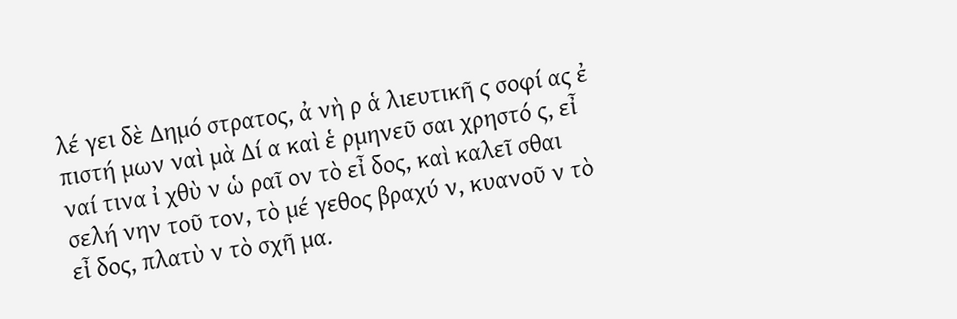λέ γει δὲ Δημό στρατος, ἀ νὴ ρ ἁ λιευτικῆ ς σοφί ας ἐ πιστή μων ναὶ μὰ Δί α καὶ ἑ ρμηνεῦ σαι χρηστό ς, εἶ ναί τινα ἰ χθὺ ν ὡ ραῖ ον τὸ εἶ δος, καὶ καλεῖ σθαι σελή νην τοῦ τον, τὸ μέ γεθος βραχύ ν, κυανοῦ ν τὸ εἶ δος, πλατὺ ν τὸ σχῆ μα.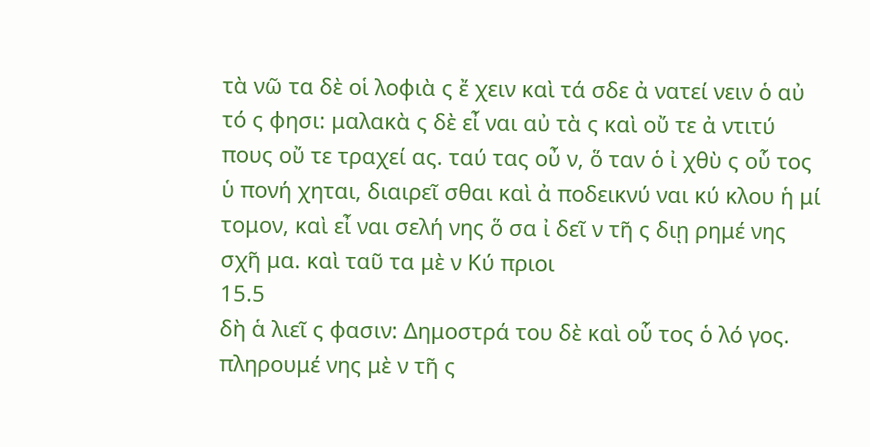τὰ νῶ τα δὲ οἱ λοφιὰ ς ἔ χειν καὶ τά σδε ἀ νατεί νειν ὁ αὐ τό ς φησι: μαλακὰ ς δὲ εἶ ναι αὐ τὰ ς καὶ οὔ τε ἀ ντιτύ πους οὔ τε τραχεί ας. ταύ τας οὖ ν, ὅ ταν ὁ ἰ χθὺ ς οὗ τος ὑ πονή χηται, διαιρεῖ σθαι καὶ ἀ ποδεικνύ ναι κύ κλου ἡ μί τομον, καὶ εἶ ναι σελή νης ὅ σα ἰ δεῖ ν τῆ ς διῃ ρημέ νης σχῆ μα. καὶ ταῦ τα μὲ ν Κύ πριοι
15.5
δὴ ἁ λιεῖ ς φασιν: Δημοστρά του δὲ καὶ οὗ τος ὁ λό γος. πληρουμέ νης μὲ ν τῆ ς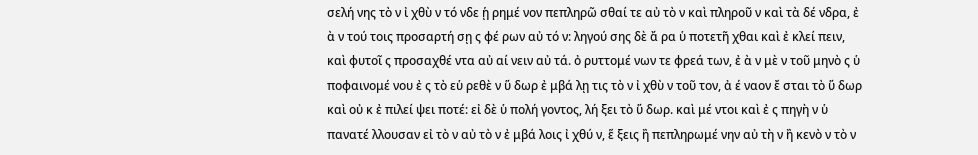σελή νης τὸ ν ἰ χθὺ ν τό νδε ᾑ ρημέ νον πεπληρῶ σθαί τε αὐ τὸ ν καὶ πληροῦ ν καὶ τὰ δέ νδρα, ἐ ὰ ν τού τοις προσαρτή σῃ ς φέ ρων αὐ τό ν: ληγού σης δὲ ἄ ρα ὑ ποτετῆ χθαι καὶ ἐ κλεί πειν, καὶ φυτοῖ ς προσαχθέ ντα αὐ αί νειν αὐ τά. ὀ ρυττομέ νων τε φρεά των, ἐ ὰ ν μὲ ν τοῦ μηνὸ ς ὑ ποφαινομέ νου ἐ ς τὸ εὑ ρεθὲ ν ὕ δωρ ἐ μβά λῃ τις τὸ ν ἰ χθὺ ν τοῦ τον, ἀ έ ναον ἔ σται τὸ ὕ δωρ καὶ οὐ κ ἐ πιλεί ψει ποτέ: εἰ δὲ ὑ πολή γοντος, λή ξει τὸ ὕ δωρ. καὶ μέ ντοι καὶ ἐ ς πηγὴ ν ὑ πανατέ λλουσαν εἰ τὸ ν αὐ τὸ ν ἐ μβά λοις ἰ χθύ ν, ἕ ξεις ἢ πεπληρωμέ νην αὐ τὴ ν ἢ κενὸ ν τὸ ν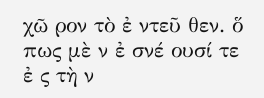χῶ ρον τὸ ἐ ντεῦ θεν. ὅ πως μὲ ν ἐ σνέ ουσί τε ἐ ς τὴ ν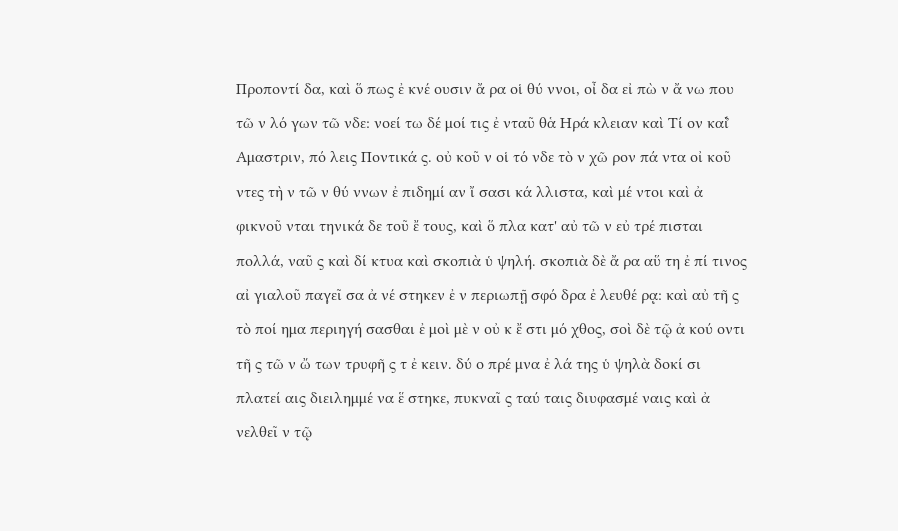Προποντί δα, καὶ ὅ πως ἐ κνέ ουσιν ἄ ρα οἱ θύ ννοι, οἶ δα εἰ πὼ ν ἄ νω που τῶ ν λό γων τῶ νδε: νοεί τω δέ μοί τις ἐ νταῦ θἁ Ηρά κλειαν καὶ Τί ον καὶ̓́ Αμαστριν, πό λεις Ποντικά ς. οὐ κοῦ ν οἱ τό νδε τὸ ν χῶ ρον πά ντα οἰ κοῦ ντες τὴ ν τῶ ν θύ ννων ἐ πιδημί αν ἴ σασι κά λλιστα, καὶ μέ ντοι καὶ ἀ φικνοῦ νται τηνικά δε τοῦ ἔ τους, καὶ ὅ πλα κατ' αὐ τῶ ν εὐ τρέ πισται πολλά, ναῦ ς καὶ δί κτυα καὶ σκοπιὰ ὑ ψηλή. σκοπιὰ δὲ ἄ ρα αὕ τη ἐ πί τινος αἰ γιαλοῦ παγεῖ σα ἀ νέ στηκεν ἐ ν περιωπῇ σφό δρα ἐ λευθέ ρᾳ: καὶ αὐ τῆ ς τὸ ποί ημα περιηγή σασθαι ἐ μοὶ μὲ ν οὐ κ ἔ στι μό χθος, σοὶ δὲ τῷ ἀ κού οντι τῆ ς τῶ ν ὤ των τρυφῆ ς τ ἐ κειν. δύ ο πρέ μνα ἐ λά της ὑ ψηλὰ δοκί σι πλατεί αις διειλημμέ να ἕ στηκε, πυκναῖ ς ταύ ταις διυφασμέ ναις καὶ ἀ νελθεῖ ν τῷ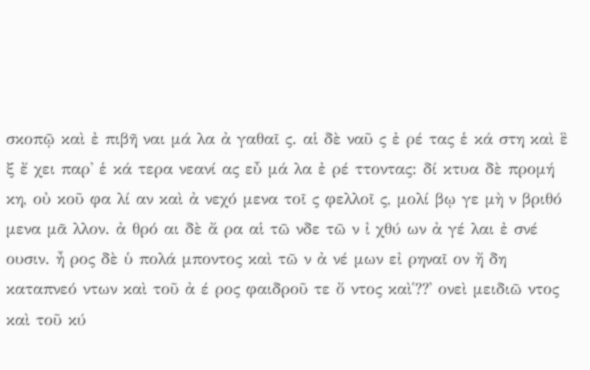σκοπῷ καὶ ἐ πιβῆ ναι μά λα ἀ γαθαῖ ς. αἱ δὲ ναῦ ς ἐ ρέ τας ἑ κά στη καὶ ἓ ξ ἔ χει παρ' ἑ κά τερα νεανί ας εὖ μά λα ἐ ρέ ττοντας: δί κτυα δὲ προμή κη, οὐ κοῦ φα λί αν καὶ ἀ νεχό μενα τοῖ ς φελλοῖ ς, μολί βῳ γε μὴ ν βριθό μενα μᾶ λλον. ἀ θρό αι δὲ ἄ ρα αἱ τῶ νδε τῶ ν ἰ χθύ ων ἀ γέ λαι ἐ σνέ ουσιν. ἦ ρος δὲ ὑ πολά μποντος καὶ τῶ ν ἀ νέ μων εἰ ρηναῖ ον ἤ δη καταπνεό ντων καὶ τοῦ ἀ έ ρος φαιδροῦ τε ὄ ντος καὶ̔??̓ ονεὶ μειδιῶ ντος καὶ τοῦ κύ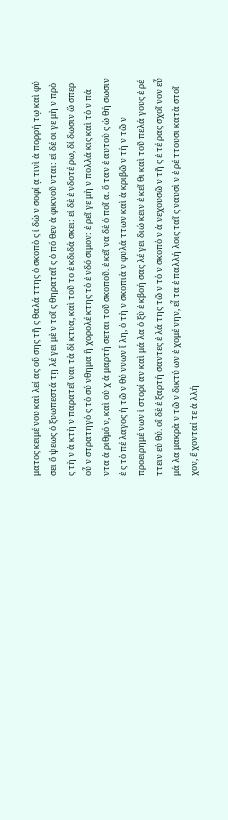ματος κειμέ νου καὶ λεί ας οὕ σης τῆ ς θαλά ττης ὁ σκοπὸ ς ἰ δὼ ν σοφί ᾳ τινὶ ἀ πορρή τῳ καὶ φύ σει ὄ ψεως ὀ ξυωπεστά τῃ λέ γει μὲ ν τοῖ ς θηραταῖ ς ὁ πό θεν ἀ φικνοῦ νται: εἰ δέ οι γε μὴ ν πρὸ ς τὴ ν ἀ κτὴ ν παρατεῖ ναι τὰ δί κτυα, καὶ τοῦ το ἐ κδιδά σκει: εἰ δὲ ἐ νδοτέ ρω, δί δωσιν ὥ σπερ οὖ ν στρατηγὸ ς τὸ σύ νθημα ἢ χορολέ κτης τὸ ἐ νδό σιμον: ἐ ρεῖ γε μὴ ν πολλά κις καὶ τὸ ν πά ντα ἀ ριθμό ν, καὶ οὐ χ ἁ μαρτή σεται τοῦ σκοποῦ. ἐ κεῖ να δὲ ὁ ποῖ α. ὅ ταν ἑ αυτοὺ ς ὠ θή σωσιν ἐ ς τὸ πέ λαγος ἡ τῶ ν θύ ννων ἴ λη, ὁ τὴ ν σκοπιὰ ν φυλά ττων καὶ ἀ κριβῶ ν τὴ ν τῶ ν προειρημέ νων ἱ στορί αν καὶ μά λα ὀ ξὺ ἐ κβοή σας λέ γει διώ κειν ἐ κεῖ θι καὶ τοῦ πελά γους ἐ ρέ ττειν εὐ θύ. οἳ δὲ ἐ ξαρτή σαντες ἐ λά της τῶ ν τὸ ν σκοπὸ ν ἀ νεχουσῶ ν τῆ ς ἑ τέ ρας σχοῖ νον εὖ μά λα μακρὰ ν τῶ ν δικτύ ων ἐ χομέ νην, εἶ τα ἐ παλλή λοις ταῖ ς ναυσὶ ν ἐ ρέ ττουσι κατὰ στοῖ χον, ἔ χονταί τε ἀ λλή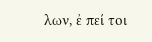λων, ἐ πεί τοι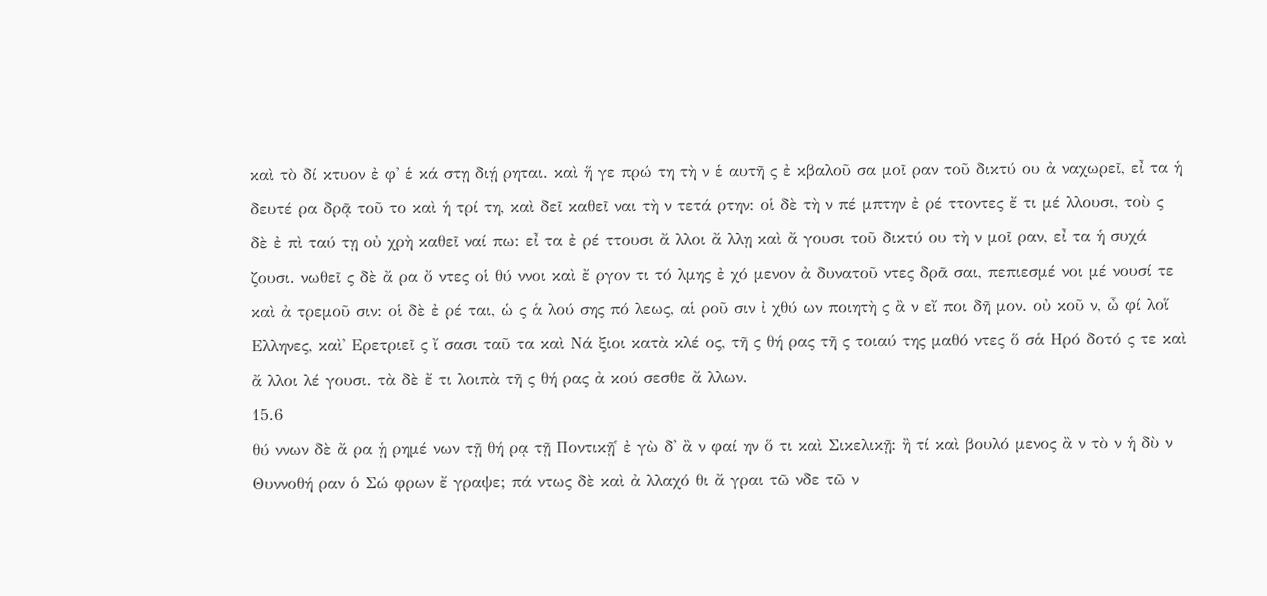καὶ τὸ δί κτυον ἐ φ' ἑ κά στῃ διῄ ρηται. καὶ ἥ γε πρώ τη τὴ ν ἑ αυτῆ ς ἐ κβαλοῦ σα μοῖ ραν τοῦ δικτύ ου ἀ ναχωρεῖ, εἶ τα ἡ δευτέ ρα δρᾷ τοῦ το καὶ ἡ τρί τη, καὶ δεῖ καθεῖ ναι τὴ ν τετά ρτην: οἱ δὲ τὴ ν πέ μπτην ἐ ρέ ττοντες ἔ τι μέ λλουσι, τοὺ ς δὲ ἐ πὶ ταύ τῃ οὐ χρὴ καθεῖ ναί πω: εἶ τα ἐ ρέ ττουσι ἄ λλοι ἄ λλῃ καὶ ἄ γουσι τοῦ δικτύ ου τὴ ν μοῖ ραν, εἶ τα ἡ συχά ζουσι. νωθεῖ ς δὲ ἄ ρα ὄ ντες οἱ θύ ννοι καὶ ἔ ργον τι τό λμης ἐ χό μενον ἀ δυνατοῦ ντες δρᾶ σαι, πεπιεσμέ νοι μέ νουσί τε καὶ ἀ τρεμοῦ σιν: οἱ δὲ ἐ ρέ ται, ὡ ς ἁ λού σης πό λεως, αἱ ροῦ σιν ἰ χθύ ων ποιητὴ ς ἂ ν εἴ ποι δῆ μον. οὐ κοῦ ν, ὦ φί λοἵ Ελληνες, καὶ̓ Ερετριεῖ ς ἴ σασι ταῦ τα καὶ Νά ξιοι κατὰ κλέ ος, τῆ ς θή ρας τῆ ς τοιαύ της μαθό ντες ὅ σἁ Ηρό δοτό ς τε καὶ ἄ λλοι λέ γουσι. τὰ δὲ ἔ τι λοιπὰ τῆ ς θή ρας ἀ κού σεσθε ἄ λλων.
15.6
θύ ννων δὲ ἄ ρα ᾑ ρημέ νων τῇ θή ρᾳ τῇ Ποντικῇ̔ ἐ γὼ δ' ἂ ν φαί ην ὅ τι καὶ Σικελικῇ: ἢ τί καὶ βουλό μενος ἂ ν τὸ ν ἡ δὺ ν Θυννοθή ραν ὁ Σώ φρων ἔ γραψε; πά ντως δὲ καὶ ἀ λλαχό θι ἄ γραι τῶ νδε τῶ ν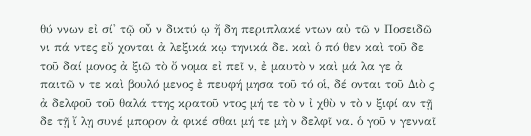θύ ννων εἰ σί' τῷ οὖ ν δικτύ ῳ ἤ δη περιπλακέ ντων αὐ τῶ ν Ποσειδῶ νι πά ντες εὔ χονται ἀ λεξικά κῳ τηνικά δε. καὶ ὁ πό θεν καὶ τοῦ δε τοῦ δαί μονος ἀ ξιῶ τὸ ὄ νομα εἰ πεῖ ν, ἐ μαυτὸ ν καὶ μά λα γε ἀ παιτῶ ν τε καὶ βουλό μενος ἐ πευφή μησα τοῦ τό οἱ, δέ ονται τοῦ Διὸ ς ἀ δελφοῦ τοῦ θαλά ττης κρατοῦ ντος μή τε τὸ ν ἰ χθὺ ν τὸ ν ξιφί αν τῇ δε τῇ ἴ λῃ συνέ μπορον ἀ φικέ σθαι μή τε μὴ ν δελφῖ να. ὁ γοῦ ν γενναῖ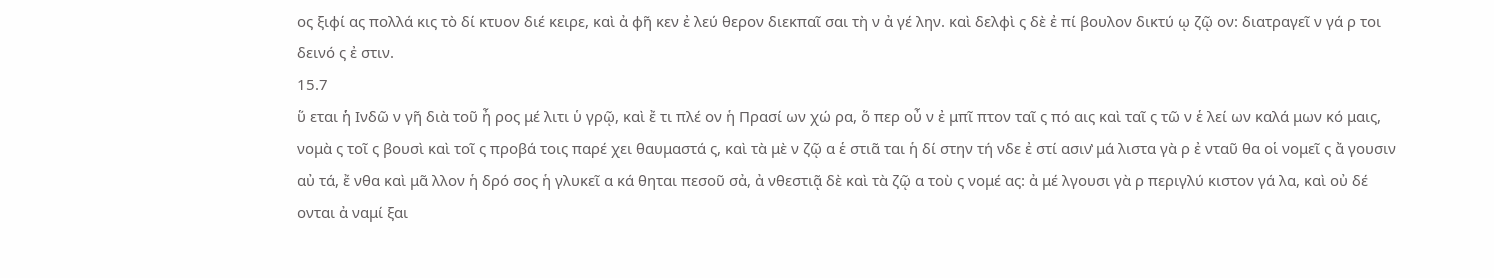ος ξιφί ας πολλά κις τὸ δί κτυον διέ κειρε, καὶ ἀ φῆ κεν ἐ λεύ θερον διεκπαῖ σαι τὴ ν ἀ γέ λην. καὶ δελφὶ ς δὲ ἐ πί βουλον δικτύ ῳ ζῷ ον: διατραγεῖ ν γά ρ τοι δεινό ς ἐ στιν.
15.7
ὕ εται ἡ̓ Ινδῶ ν γῆ διὰ τοῦ ἦ ρος μέ λιτι ὑ γρῷ, καὶ ἔ τι πλέ ον ἡ Πρασί ων χώ ρα, ὅ περ οὖ ν ἐ μπῖ πτον ταῖ ς πό αις καὶ ταῖ ς τῶ ν ἑ λεί ων καλά μων κό μαις, νομὰ ς τοῖ ς βουσὶ καὶ τοῖ ς προβά τοις παρέ χει θαυμαστά ς, καὶ τὰ μὲ ν ζῷ α ἑ στιᾶ ται ἡ δί στην τή νδε ἐ στί ασιν̔ μά λιστα γὰ ρ ἐ νταῦ θα οἱ νομεῖ ς ἄ γουσιν αὐ τά, ἔ νθα καὶ μᾶ λλον ἡ δρό σος ἡ γλυκεῖ α κά θηται πεσοῦ σἀ, ἀ νθεστιᾷ δὲ καὶ τὰ ζῷ α τοὺ ς νομέ ας: ἀ μέ λγουσι γὰ ρ περιγλύ κιστον γά λα, καὶ οὐ δέ ονται ἀ ναμί ξαι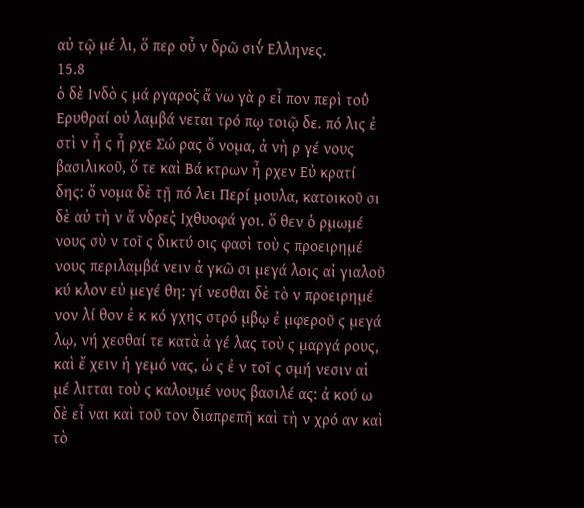αὐ τῷ μέ λι, ὅ περ οὖ ν δρῶ σιν̔́ Ελληνες.
15.8
ὁ δὲ̓ Ινδὸ ς μά ργαρος̔ ἄ νω γὰ ρ εἶ πον περὶ τοῦ̓ Ερυθραί οὐ λαμβά νεται τρό πῳ τοιῷ δε. πό λις ἐ στὶ ν ἧ ς ἦ ρχε Σώ ρας ὄ νομα, ἀ νὴ ρ γέ νους βασιλικοῦ, ὅ τε καὶ Βά κτρων ἦ ρχεν Εὐ κρατί δης: ὄ νομα δὲ τῇ πό λει Περί μουλα, κατοικοῦ σι δὲ αὐ τὴ ν ἄ νδρες̓ Ιχθυοφά γοι. ὅ θεν ὁ ρμωμέ νους σὺ ν τοῖ ς δικτύ οις φασὶ τοὺ ς προειρημέ νους περιλαμβά νειν ἀ γκῶ σι μεγά λοις αἰ γιαλοῦ κύ κλον εὐ μεγέ θη: γί νεσθαι δὲ τὸ ν προειρημέ νον λί θον ἐ κ κό γχης στρό μβῳ ἐ μφεροῦ ς μεγά λῳ, νή χεσθαί τε κατὰ ἀ γέ λας τοὺ ς μαργά ρους, καὶ ἔ χειν ἡ γεμό νας, ὡ ς ἐ ν τοῖ ς σμή νεσιν αἱ μέ λιτται τοὺ ς καλουμέ νους βασιλέ ας: ἀ κού ω δὲ εἶ ναι καὶ τοῦ τον διαπρεπῆ καὶ τὴ ν χρό αν καὶ τὸ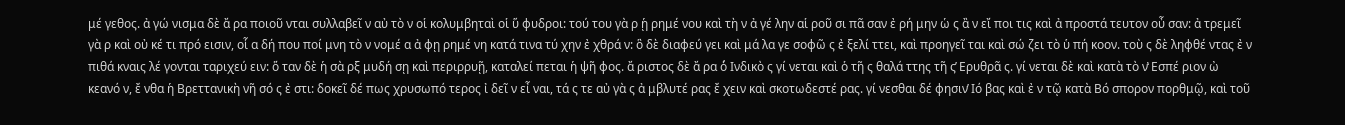μέ γεθος. ἀ γώ νισμα δὲ ἄ ρα ποιοῦ νται συλλαβεῖ ν αὐ τὸ ν οἱ κολυμβηταὶ οἱ ὕ φυδροι: τού του γὰ ρ ᾑ ρημέ νου καὶ τὴ ν ἀ γέ λην αἱ ροῦ σι πᾶ σαν ἐ ρή μην ὡ ς ἂ ν εἴ ποι τις καὶ ἀ προστά τευτον οὖ σαν: ἀ τρεμεῖ γὰ ρ καὶ οὐ κέ τι πρό εισιν, οἷ α δή που ποί μνη τὸ ν νομέ α ἀ φῃ ρημέ νη κατά τινα τύ χην ἐ χθρά ν: ὃ δὲ διαφεύ γει καὶ μά λα γε σοφῶ ς ἐ ξελί ττει, καὶ προηγεῖ ται καὶ σώ ζει τὸ ὑ πή κοον. τοὺ ς δὲ ληφθέ ντας ἐ ν πιθά κναις λέ γονται ταριχεύ ειν: ὅ ταν δὲ ἡ σὰ ρξ μυδή σῃ καὶ περιρρυῇ, καταλεί πεται ἡ ψῆ φος. ἄ ριστος δὲ ἄ ρα ὁ̓ Ινδικὸ ς γί νεται καὶ ὁ τῆ ς θαλά ττης τῆ ς̓ Ερυθρᾶ ς. γί νεται δὲ καὶ κατὰ τὸ ν̔ Εσπέ ριον ὠ κεανό ν, ἔ νθα ἡ Βρεττανικὴ νῆ σό ς ἐ στι: δοκεῖ δέ πως χρυσωπό τερος ἰ δεῖ ν εἶ ναι, τά ς τε αὐ γὰ ς ἀ μβλυτέ ρας ἔ χειν καὶ σκοτωδεστέ ρας. γί νεσθαι δέ φησιν̓ Ιό βας καὶ ἐ ν τῷ κατὰ Βό σπορον πορθμῷ, καὶ τοῦ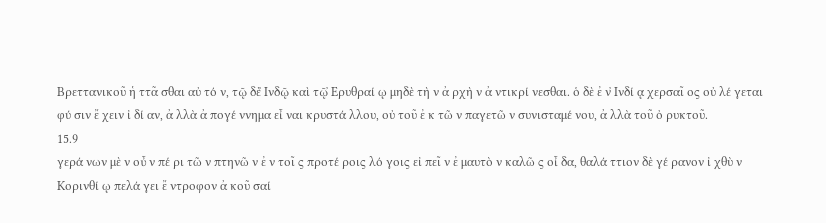Βρεττανικοῦ ἡ ττᾶ σθαι αὐ τό ν, τῷ δὲ̓ Ινδῷ καὶ τῷ̓ Ερυθραί ῳ μηδὲ τὴ ν ἀ ρχὴ ν ἀ ντικρί νεσθαι. ὁ δὲ ἐ ν̓ Ινδί ᾳ χερσαῖ ος οὐ λέ γεται φύ σιν ἔ χειν ἰ δί αν, ἀ λλὰ ἀ πογέ ννημα εἶ ναι κρυστά λλου, οὐ τοῦ ἐ κ τῶ ν παγετῶ ν συνισταμέ νου, ἀ λλὰ τοῦ ὀ ρυκτοῦ.
15.9
γερά νων μὲ ν οὖ ν πέ ρι τῶ ν πτηνῶ ν ἐ ν τοῖ ς προτέ ροις λό γοις εἰ πεῖ ν ἐ μαυτὸ ν καλῶ ς οἶ δα, θαλά ττιον δὲ γέ ρανον ἰ χθὺ ν Κορινθί ῳ πελά γει ἔ ντροφον ἀ κοῦ σαί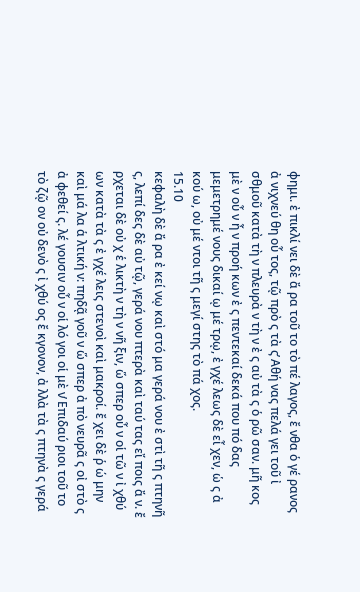φημι. ἐ πικλί νει δὲ ἄ ρα τοῦ το τὸ πέ λαγος, ἔ νθα ὁ γέ ρανος ἀ νιχνεύ θη οὗ τος, τῷ πρὸ ς τὰ ς̓ Αθή νας πελά γει τοῦ ἰ σθμοῦ κατὰ τὴ ν πλευρὰ ν τὴ ν ἐ ς αὐ τὰ ς ὁ ρῶ σαν. μῆ κος μὲ ν οὖ ν ἦ ν προή κων ἐ ς πεντεκαί δεκά που πό δας μεμετρημέ νους δικαί ῳ μέ τρῳ, ἐ γχέ λεως δὲ εἶ χεν, ὡ ς ἀ κού ω, οὐ μέ ντοι τῆ ς μεγί στης τὸ πά χος.
15.10
κεφαλὴ δὲ ἄ ρα ἐ κεί νῳ καὶ στό μα γερά νου ἐ στὶ τῆ ς πτηνῆ ς, λεπί δες δὲ αὐ τῷ, γερά νου πτερὰ καὶ ταύ τας εἴ ποις ἄ ν. ἔ ρχεται δὲ οὐ χ ἑ λικτὴ ν τὴ ν νῆ ξιν, ὥ σπερ οὖ ν οἱ τῶ ν ἰ χθύ ων κατὰ τὰ ς ἐ γχέ λεις στενοὶ καὶ μακροί. ἔ χει δὲ ῥ ώ μην καὶ μά λα ἁ λτική ν: πηδᾷ γοῦ ν ὥ σπερ ἀ πὸ νευρᾶ ς οἰ στὸ ς ἀ φεθεί ς. λέ γουσιν οὖ ν οἱ λό γοι οἱ μὲ ν̓ Επιδαύ ριοι τοῦ το τὸ ζῷ ον οὐ δενὸ ς ἰ χθύ ος ἔ κγονον, ἀ λλὰ τὰ ς πτηνὰ ς γερά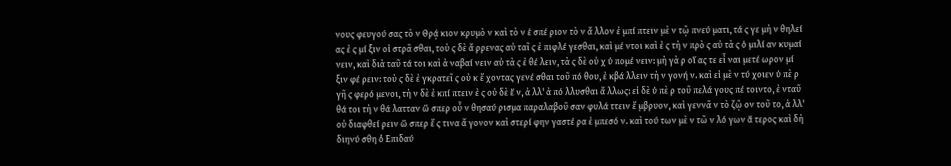νους φευγού σας τὸ ν Θρᾴ κιον κρυμὸ ν καὶ τὸ ν ἑ σπέ ριον τὸ ν ἄ λλον ἐ μπί πτειν μὲ ν τῷ πνεύ ματι, τά ς γε μὴ ν θηλεί ας ἐ ς μί ξιν οἰ στρᾶ σθαι, τοὺ ς δὲ ἄ ρρενας αὐ ταῖ ς ἐ πιφλέ γεσθαι, καὶ μέ ντοι καὶ ἐ ς τὴ ν πρὸ ς αὐ τὰ ς ὁ μιλί αν κυμαί νειν, καὶ διὰ ταῦ τά τοι καὶ ἀ ναβαί νειν αὐ τὰ ς ἐ θέ λειν, τὰ ς δὲ οὐ χ ὑ πομέ νειν: μὴ γὰ ρ οἵ ας τε εἶ ναι μετέ ωρον μί ξιν φέ ρειν: τοὺ ς δὲ ἐ γκρατεῖ ς οὐ κ ἔ χοντας γενέ σθαι τοῦ πό θου, ἐ κβά λλειν τὴ ν γονή ν. καὶ εἰ μὲ ν τύ χοιεν ὑ πὲ ρ γῆ ς φερό μενοι, τὴ ν δὲ ἐ κπί πτειν ἐ ς οὐ δὲ ἕ ν, ἀ λλ' ἀ πό λλυσθαι ἄ λλως: εἰ δὲ ὑ πὲ ρ τοῦ πελά γους πέ τοιντο, ἐ νταῦ θά τοι τὴ ν θά λατταν ὥ σπερ οὖ ν θησαύ ρισμα παραλαβοῦ σαν φυλά ττειν ἔ μβρυον, καὶ γεννᾶ ν τὸ ζῷ ον τοῦ το, ἀ λλ' οὐ διαφθεί ρειν ὥ σπερ ἔ ς τινα ἄ γονον καὶ στερί φην γαστέ ρα ἐ μπεσό ν. καὶ τού των μὲ ν τῶ ν λό γων ἅ τερος καὶ δὴ διηνύ σθη ὁ̓ Επιδαύ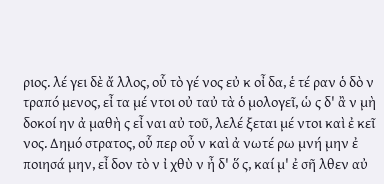ριος. λέ γει δὲ ἄ λλος, οὗ τὸ γέ νος εὐ κ οἶ δα, ἑ τέ ραν ὁ δὸ ν τραπό μενος, εἶ τα μέ ντοι οὐ ταὐ τὰ ὁ μολογεῖ, ὡ ς δ' ἂ ν μὴ δοκοί ην ἀ μαθὴ ς εἶ ναι αὐ τοῦ, λελέ ξεται μέ ντοι καὶ ἐ κεῖ νος. Δημό στρατος, οὗ περ οὖ ν καὶ ἀ νωτέ ρω μνή μην ἐ ποιησά μην, εἶ δον τὸ ν ἰ χθὺ ν ἦ δ' ὅ ς, καί μ' ἐ σῆ λθεν αὐ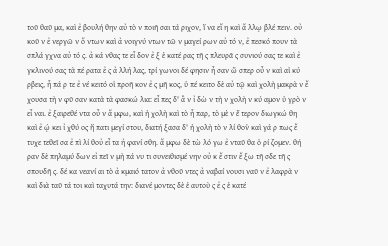τοῦ θαῦ μα, καὶ ἐ βουλή θην αὐ τὸ ν ποιῆ σαι τά ριχον, ἵ να εἴ η καὶ ἄ λλῳ βλέ πειν. οὐ κοῦ ν ἐ νεργῶ ν ὄ ντων καὶ ἀ νοιγνύ ντων τῶ ν μαγεί ρων αὐ τό ν, ἐ πεσκό πουν τὰ σπλά γχνα αὐ τό ς. ἀ κά νθας τε εἶ δον ἐ ξ ἑ κατέ ρας τῆ ς πλευρᾶ ς συνιού σας τε καὶ ἐ γκλινού σας τὰ πέ ρατα ἐ ς ἀ λλή λας, τρί γωνοι δέ φησιν ἦ σαν ὥ σπερ οὖ ν καὶ αἱ κύ ρβεις, ἧ πά ρ τε ἐ νέ κειτό οἱ προῆ κον ἐ ς μῆ κος, ὑ πέ κειτο δὲ αὐ τῷ καὶ χολὴ μακρὰ ν ἔ χουσα τὴ ν φῦ σαν κατὰ τὰ φασκώ λια: εἶ πες δ' ἂ ν ἰ δὼ ν τὴ ν χολὴ ν κύ αμον ὑ γρὸ ν εἶ ναι. ἐ ξαιρεθέ ντα οὖ ν ἄ μφω, καὶ ἡ χολὴ καὶ τὸ ἧ παρ, τὸ μὲ ν ἕ τερον διωγκώ θη καὶ ἐ ῴ κει ἰ χθύ ος ἥ πατι μεγί στου, διατή ξασα δ' ἡ χολὴ τὸ ν λί θον̔ καὶ γά ρ πως ἔ τυχε τεθεῖ σα ἐ πὶ λί θοὐ εἶ τα ἠ φανί σθη. ἄ μφω δὲ τὼ λό γω ἐ νταῦ θα ὁ ρί ζομεν. θή ραν δὲ πηλαμύ δων εἰ πεῖ ν μὴ πά νυ τι συνειθισμέ νην οὐ κ ἔ στιν ἔ ξω τῆ σδε τῆ ς σπουδῆ ς. δέ κα νεανί αι τὸ ἀ κμαιό τατον ἀ νθοῦ ντες ἀ ναβαί νουσι ναῦ ν ἐ λαφρὰ ν καὶ διὰ ταῦ τά τοι καὶ ταχυτά την: διανέ μοντες δὲ ἑ αυτοὺ ς ἐ ς ἑ κατέ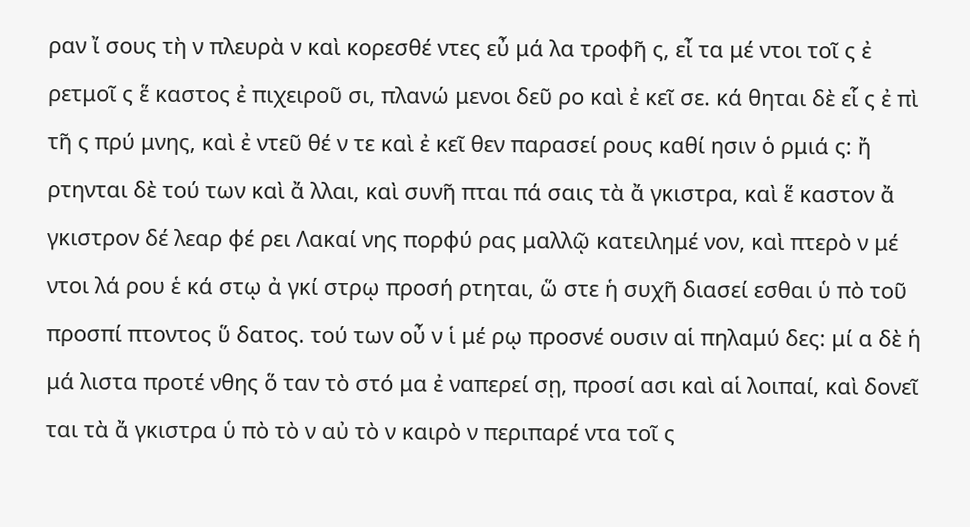ραν ἴ σους τὴ ν πλευρὰ ν καὶ κορεσθέ ντες εὖ μά λα τροφῆ ς, εἶ τα μέ ντοι τοῖ ς ἐ ρετμοῖ ς ἕ καστος ἐ πιχειροῦ σι, πλανώ μενοι δεῦ ρο καὶ ἐ κεῖ σε. κά θηται δὲ εἷ ς ἐ πὶ τῆ ς πρύ μνης, καὶ ἐ ντεῦ θέ ν τε καὶ ἐ κεῖ θεν παρασεί ρους καθί ησιν ὁ ρμιά ς: ἤ ρτηνται δὲ τού των καὶ ἄ λλαι, καὶ συνῆ πται πά σαις τὰ ἄ γκιστρα, καὶ ἕ καστον ἄ γκιστρον δέ λεαρ φέ ρει Λακαί νης πορφύ ρας μαλλῷ κατειλημέ νον, καὶ πτερὸ ν μέ ντοι λά ρου ἑ κά στῳ ἀ γκί στρῳ προσή ρτηται, ὥ στε ἡ συχῆ διασεί εσθαι ὑ πὸ τοῦ προσπί πτοντος ὕ δατος. τού των οὖ ν ἱ μέ ρῳ προσνέ ουσιν αἱ πηλαμύ δες: μί α δὲ ἡ μά λιστα προτέ νθης ὅ ταν τὸ στό μα ἐ ναπερεί σῃ, προσί ασι καὶ αἱ λοιπαί, καὶ δονεῖ ται τὰ ἄ γκιστρα ὑ πὸ τὸ ν αὐ τὸ ν καιρὸ ν περιπαρέ ντα τοῖ ς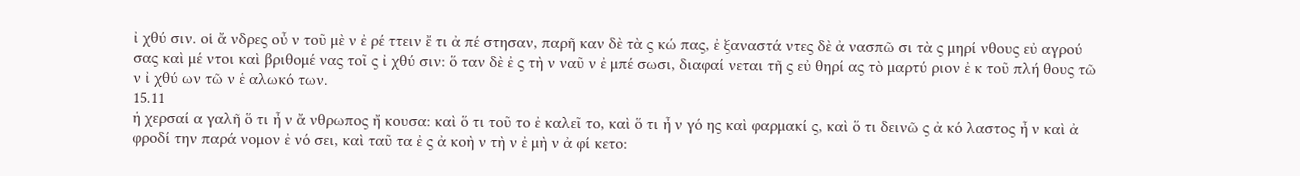ἰ χθύ σιν. οἱ ἄ νδρες οὖ ν τοῦ μὲ ν ἐ ρέ ττειν ἔ τι ἀ πέ στησαν, παρῆ καν δὲ τὰ ς κώ πας, ἐ ξαναστά ντες δὲ ἀ νασπῶ σι τὰ ς μηρί νθους εὐ αγρού σας καὶ μέ ντοι καὶ βριθομέ νας τοῖ ς ἰ χθύ σιν: ὅ ταν δὲ ἐ ς τὴ ν ναῦ ν ἐ μπέ σωσι, διαφαί νεται τῆ ς εὐ θηρί ας τὸ μαρτύ ριον ἐ κ τοῦ πλή θους τῶ ν ἰ χθύ ων τῶ ν ἑ αλωκό των.
15.11
ἡ χερσαί α γαλῆ ὅ τι ἦ ν ἄ νθρωπος ἤ κουσα: καὶ ὅ τι τοῦ το ἐ καλεῖ το, καὶ ὅ τι ἦ ν γό ης καὶ φαρμακί ς, καὶ ὅ τι δεινῶ ς ἀ κό λαστος ἦ ν καὶ ἀ φροδί την παρά νομον ἐ νό σει, καὶ ταῦ τα ἐ ς ἀ κοὴ ν τὴ ν ἐ μὴ ν ἀ φί κετο: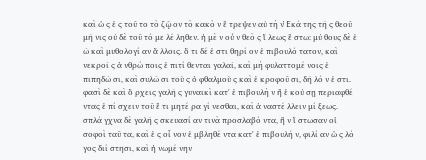καὶ ὡ ς ἐ ς τοῦ το τὸ ζῷ ον τὸ κακὸ ν ἔ τρεψεν αὐ τὴ ν̔ Εκά της τῆ ς θεοῦ μῆ νις οὐ δὲ τοῦ τό με λέ ληθεν. ἡ μὲ ν οὖ ν θεὸ ς ἵ λεως ἔ στω: μύ θους δὲ ἐ ῶ καὶ μυθολογί αν ἄ λλοις. ὅ τι δέ ἐ στι θηρί ον ἐ πιβουλό τατον, καὶ νεκροῖ ς ἀ νθρώ ποις ἐ πιτί θενται γαλαῖ, καὶ μὴ φυλαττομέ νοις ἐ πιπηδῶ σι, καὶ συλῶ σι τοὺ ς ὀ φθαλμοὺ ς καὶ ἐ κροφοῦ σι, δῆ λό ν ἐ στι. φασὶ δὲ καὶ ὄ ρχεις γαλῆ ς γυναικὶ κατ' ἐ πιβουλὴ ν ἢ ἑ κού σῃ περιαφθέ ντας ἐ πί σχειν τοῦ ἔ τι μητέ ρα γί νεσθαι, καὶ ἀ ναστέ λλειν μί ξεως. σπλά γχνα δὲ γαλῆ ς σκευασί αν τινὰ προσλαβό ντα, ἣ ν ἴ στωσαν οἱ σοφοὶ ταῦ τα, καὶ ἐ ς οἶ νον ἐ μβληθέ ντα κατ' ἐ πιβουλή ν, φιλί αν ὡ ς λό γος διί στησι, καὶ ἡ νωμέ νην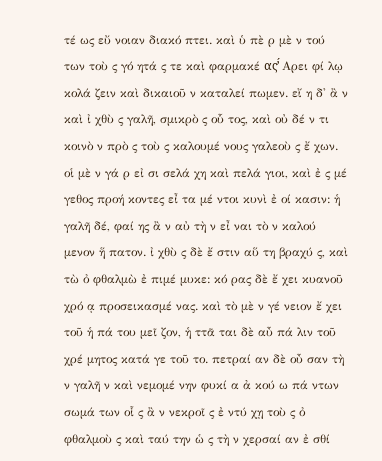τέ ως εὔ νοιαν διακό πτει. καὶ ὑ πὲ ρ μὲ ν τού των τοὺ ς γό ητά ς τε καὶ φαρμακέ ας̓́ Αρει φί λῳ κολά ζειν καὶ δικαιοῦ ν καταλεί πωμεν. εἴ η δ' ἂ ν καὶ ἰ χθὺ ς γαλῆ, σμικρὸ ς οὗ τος, καὶ οὐ δέ ν τι κοινὸ ν πρὸ ς τοὺ ς καλουμέ νους γαλεοὺ ς ἔ χων. οἱ μὲ ν γά ρ εἰ σι σελά χη καὶ πελά γιοι, καὶ ἐ ς μέ γεθος προή κοντες εἶ τα μέ ντοι κυνὶ ἐ οί κασιν: ἡ γαλῆ δέ, φαί ης ἂ ν αὐ τὴ ν εἶ ναι τὸ ν καλού μενον ἥ πατον. ἰ χθὺ ς δὲ ἔ στιν αὕ τη βραχύ ς, καὶ τὼ ὀ φθαλμὼ ἐ πιμέ μυκε: κό ρας δὲ ἔ χει κυανοῦ χρό ᾳ προσεικασμέ νας. καὶ τὸ μὲ ν γέ νειον ἔ χει τοῦ ἡ πά του μεῖ ζον, ἡ ττᾶ ται δὲ αὖ πά λιν τοῦ χρέ μητος κατά γε τοῦ το. πετραί αν δὲ οὖ σαν τὴ ν γαλῆ ν καὶ νεμομέ νην φυκί α ἀ κού ω πά ντων σωμά των οἷ ς ἂ ν νεκροῖ ς ἐ ντύ χῃ τοὺ ς ὀ φθαλμοὺ ς καὶ ταύ την ὡ ς τὴ ν χερσαί αν ἐ σθί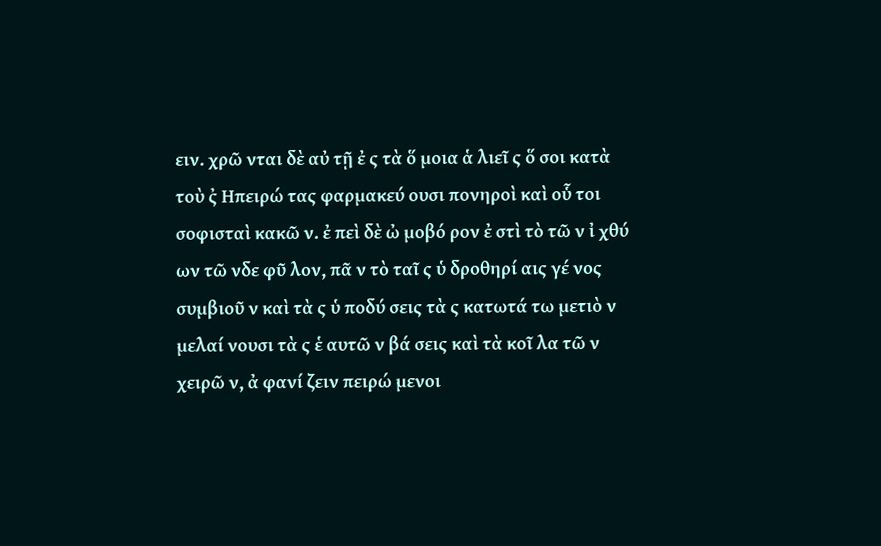ειν. χρῶ νται δὲ αὐ τῇ ἐ ς τὰ ὅ μοια ἁ λιεῖ ς ὅ σοι κατὰ τοὺ ς̓ Ηπειρώ τας φαρμακεύ ουσι πονηροὶ καὶ οὗ τοι σοφισταὶ κακῶ ν. ἐ πεὶ δὲ ὠ μοβό ρον ἐ στὶ τὸ τῶ ν ἰ χθύ ων τῶ νδε φῦ λον, πᾶ ν τὸ ταῖ ς ὑ δροθηρί αις γέ νος συμβιοῦ ν καὶ τὰ ς ὑ ποδύ σεις τὰ ς κατωτά τω μετιὸ ν μελαί νουσι τὰ ς ἑ αυτῶ ν βά σεις καὶ τὰ κοῖ λα τῶ ν χειρῶ ν, ἀ φανί ζειν πειρώ μενοι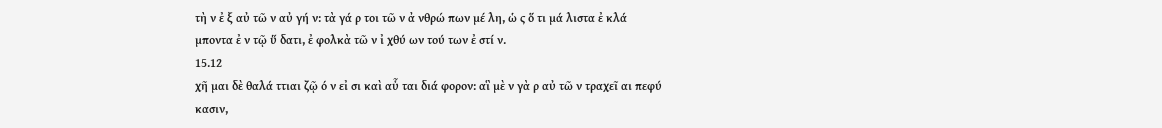τὴ ν ἐ ξ αὐ τῶ ν αὐ γή ν: τὰ γά ρ τοι τῶ ν ἀ νθρώ πων μέ λη, ὡ ς ὅ τι μά λιστα ἐ κλά μποντα ἐ ν τῷ ὕ δατι, ἐ φολκὰ τῶ ν ἰ χθύ ων τού των ἐ στί ν.
15.12
χῆ μαι δὲ θαλά ττιαι ζῷ ό ν εἰ σι καὶ αὗ ται διά φορον: αἳ μὲ ν γὰ ρ αὐ τῶ ν τραχεῖ αι πεφύ κασιν,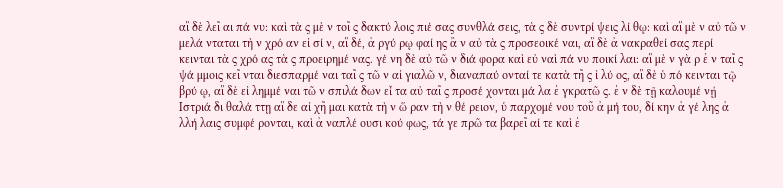αἳ δὲ λεῖ αι πά νυ: καὶ τὰ ς μὲ ν τοῖ ς δακτύ λοις πιέ σας συνθλά σεις, τὰ ς δὲ συντρί ψεις λί θῳ: καὶ αἳ μὲ ν αὐ τῶ ν μελά νταται τὴ ν χρό αν εἰ σί ν, αἳ δέ, ἀ ργύ ρῳ φαί ης ἂ ν αὐ τὰ ς προσεοικέ ναι, αἳ δὲ ἀ νακραθεί σας περί κεινται τὰ ς χρό ας τὰ ς προειρημέ νας. γέ νη δὲ αὐ τῶ ν διά φορα καὶ εὐ ναὶ πά νυ ποικί λαι: αἳ μὲ ν γὰ ρ ἐ ν ταῖ ς ψά μμοις κεῖ νται διεσπαρμέ ναι ταῖ ς τῶ ν αἰ γιαλῶ ν, διαναπαύ ονταί τε κατὰ τῆ ς ἰ λύ ος, αἳ δὲ ὑ πό κεινται τῷ βρύ ῳ, αἳ δὲ εἰ λημμέ ναι τῶ ν σπιλά δων εἶ τα αὐ ταῖ ς προσέ χονται μά λα ἐ γκρατῶ ς. ἐ ν δὲ τῇ καλουμέ νᾐ Ιστριά δι θαλά ττῃ αἵ δε αἰ χῆ μαι κατὰ τὴ ν ὥ ραν τὴ ν θέ ρειον, ὑ παρχομέ νου τοῦ ἀ μή του, δί κην ἀ γέ λης ἀ λλή λαις συμφέ ρονται, καὶ ἀ ναπλέ ουσι κού φως, τά γε πρῶ τα βαρεῖ αί τε καὶ ἐ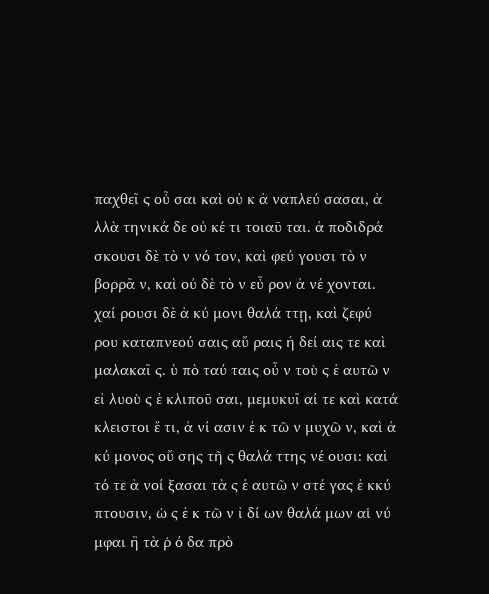παχθεῖ ς οὖ σαι καὶ οὐ κ ἀ ναπλεύ σασαι, ἀ λλὰ τηνικά δε οὐ κέ τι τοιαῦ ται. ἀ ποδιδρά σκουσι δὲ τὸ ν νό τον, καὶ φεύ γουσι τὸ ν βορρᾶ ν, καὶ οὐ δὲ τὸ ν εὖ ρον ἀ νέ χονται. χαί ρουσι δὲ ἀ κύ μονι θαλά ττῃ, καὶ ζεφύ ρου καταπνεού σαις αὔ ραις ἡ δεί αις τε καὶ μαλακαῖ ς. ὑ πὸ ταύ ταις οὖ ν τοὺ ς ἑ αυτῶ ν εἰ λυοὺ ς ἐ κλιποῦ σαι, μεμυκυῖ αί τε καὶ κατά κλειστοι ἔ τι, ἀ νί ασιν ἐ κ τῶ ν μυχῶ ν, καὶ ἀ κύ μονος οὔ σης τῆ ς θαλά ττης νέ ουσι: καὶ τό τε ἀ νοί ξασαι τὰ ς ἑ αυτῶ ν στέ γας ἐ κκύ πτουσιν, ὡ ς ἐ κ τῶ ν ἰ δί ων θαλά μων αἱ νύ μφαι ἢ τὰ ῥ ό δα πρὸ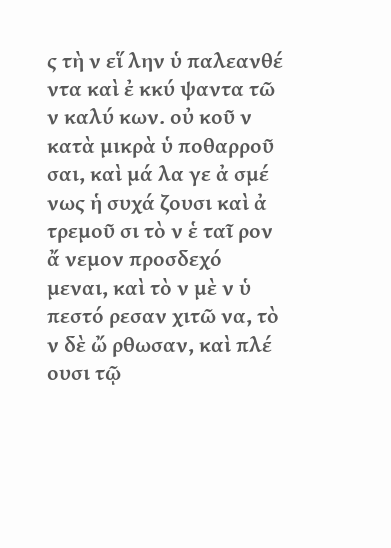ς τὴ ν εἵ λην ὑ παλεανθέ ντα καὶ ἐ κκύ ψαντα τῶ ν καλύ κων. οὐ κοῦ ν κατὰ μικρὰ ὑ ποθαρροῦ σαι, καὶ μά λα γε ἀ σμέ νως ἡ συχά ζουσι καὶ ἀ τρεμοῦ σι τὸ ν ἑ ταῖ ρον ἄ νεμον προσδεχό μεναι, καὶ τὸ ν μὲ ν ὑ πεστό ρεσαν χιτῶ να, τὸ ν δὲ ὤ ρθωσαν, καὶ πλέ ουσι τῷ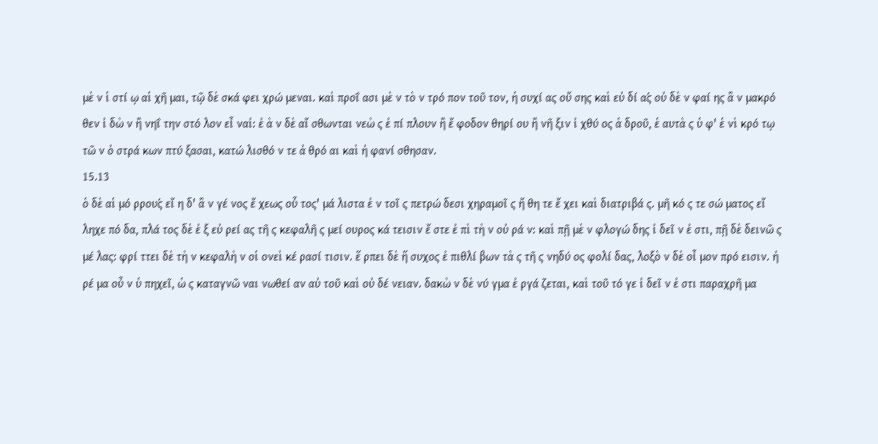μὲ ν ἱ στί ῳ αἱ χῆ μαι, τῷ δὲ σκά φει χρώ μεναι. καὶ προΐ ασι μὲ ν τὸ ν τρό πον τοῦ τον, ἡ συχί ας οὔ σης καὶ εὐ δί ας̔ οὐ δὲ ν φαί ης ἂ ν μακρό θεν ἰ δὼ ν ἢ νηΐ την στό λον εἶ ναἰ: ἐ ὰ ν δὲ αἴ σθωνται νεὼ ς ἐ πί πλουν ἢ ἔ φοδον θηρί ου ἢ νῆ ξιν ἰ χθύ ος ἁ δροῦ, ἑ αυτὰ ς ὑ φ' ἑ νὶ κρό τῳ τῶ ν ὀ στρά κων πτύ ξασαι, κατώ λισθό ν τε ἀ θρό αι καὶ ἠ φανί σθησαν.
15.13
ὁ δὲ αἱ μό ρρους̔ εἴ η δ' ἂ ν γέ νος ἔ χεως οὗ τος' μά λιστα ἐ ν τοῖ ς πετρώ δεσι χηραμοῖ ς ἤ θη τε ἔ χει καὶ διατριβά ς. μῆ κό ς τε σώ ματος εἴ ληχε πό δα, πλά τος δὲ ἐ ξ εὐ ρεί ας τῆ ς κεφαλῆ ς μεί ουρος κά τεισιν ἔ στε ἐ πὶ τὴ ν οὐ ρά ν: καὶ πῇ μὲ ν φλογώ δης ἰ δεῖ ν ἐ στι, πῇ δὲ δεινῶ ς μέ λας: φρί ττει δὲ τὴ ν κεφαλὴ ν οἱ ονεὶ κέ ρασί τισιν. ἕ ρπει δὲ ἥ συχος ἐ πιθλί βων τὰ ς τῆ ς νηδύ ος φολί δας, λοξὸ ν δὲ οἶ μον πρό εισιν. ἠ ρέ μα οὖ ν ὑ πηχεῖ, ὡ ς καταγνῶ ναι νωθεί αν αὐ τοῦ καὶ οὐ δέ νειαν. δακὼ ν δὲ νύ γμα ἐ ργά ζεται, καὶ τοῦ τό γε ἰ δεῖ ν ἐ στι παραχρῆ μα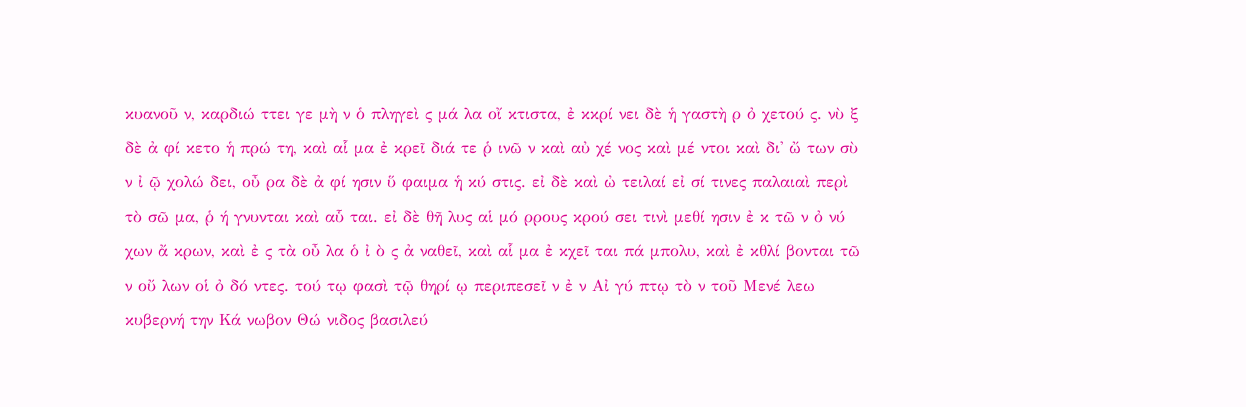κυανοῦ ν, καρδιώ ττει γε μὴ ν ὁ πληγεὶ ς μά λα οἴ κτιστα, ἐ κκρί νει δὲ ἡ γαστὴ ρ ὀ χετού ς. νὺ ξ δὲ ἀ φί κετο ἡ πρώ τη, καὶ αἷ μα ἐ κρεῖ διά τε ῥ ινῶ ν καὶ αὐ χέ νος καὶ μέ ντοι καὶ δι' ὤ των σὺ ν ἰ ῷ χολώ δει, οὖ ρα δὲ ἀ φί ησιν ὕ φαιμα ἡ κύ στις. εἰ δὲ καὶ ὠ τειλαί εἰ σί τινες παλαιαὶ περὶ τὸ σῶ μα, ῥ ή γνυνται καὶ αὗ ται. εἰ δὲ θῆ λυς αἱ μό ρρους κρού σει τινὶ μεθί ησιν ἐ κ τῶ ν ὀ νύ χων ἄ κρων, καὶ ἐ ς τὰ οὖ λα ὁ ἰ ὸ ς ἀ ναθεῖ, καὶ αἷ μα ἐ κχεῖ ται πά μπολυ, καὶ ἐ κθλί βονται τῶ ν οὔ λων οἱ ὀ δό ντες. τού τῳ φασὶ τῷ θηρί ῳ περιπεσεῖ ν ἐ ν Αἰ γύ πτῳ τὸ ν τοῦ Μενέ λεω κυβερνή την Κά νωβον Θώ νιδος βασιλεύ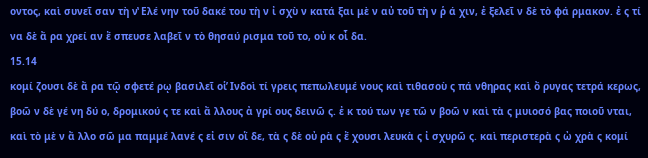οντος, καὶ συνεῖ σαν τὴ ν̔ Ελέ νην τοῦ δακέ του τὴ ν ἰ σχὺ ν κατά ξαι μὲ ν αὐ τοῦ τὴ ν ῥ ά χιν, ἐ ξελεῖ ν δὲ τὸ φά ρμακον. ἐ ς τί να δὲ ἄ ρα χρεί αν ἔ σπευσε λαβεῖ ν τὸ θησαύ ρισμα τοῦ το, οὐ κ οἶ δα.
15.14
κομί ζουσι δὲ ἄ ρα τῷ σφετέ ρῳ βασιλεῖ οἱ̓ Ινδοὶ τί γρεις πεπωλευμέ νους καὶ τιθασοὺ ς πά νθηρας καὶ ὄ ρυγας τετρά κερως, βοῶ ν δὲ γέ νη δύ ο, δρομικού ς τε καὶ ἄ λλους ἀ γρί ους δεινῶ ς. ἐ κ τού των γε τῶ ν βοῶ ν καὶ τὰ ς μυιοσό βας ποιοῦ νται, καὶ τὸ μὲ ν ἄ λλο σῶ μα παμμέ λανέ ς εἰ σιν οἵ δε, τὰ ς δὲ οὐ ρὰ ς ἔ χουσι λευκὰ ς ἰ σχυρῶ ς. καὶ περιστερὰ ς ὠ χρὰ ς κομί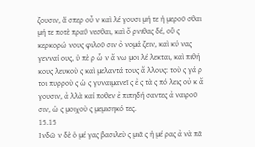ζουσιν, ἅ σπερ οὖ ν καὶ λέ γουσι μή τε ἡ μεροῦ σθαι μή τε ποτὲ πραΰ νεσθαι, καὶ ὄ ρνιθας δέ, οὓ ς κερκορώ νους φιλοῦ σιν ὀ νομά ζειν, καὶ κύ νας γενναί ους, ὑ πὲ ρ ὧ ν ἄ νω μοι λέ λεκται, καὶ πιθή κους λευκοὺ ς καὶ μελαντά τους ἄ λλους: τοὺ ς γά ρ τοι πυρροὺ ς ὡ ς γυναιμανεῖ ς ἐ ς τὰ ς πό λεις οὐ κ ἄ γουσιν, ἀ λλὰ καί ποθεν ἐ πιπηδή σαντες ἀ ναιροῦ σιν, ὡ ς μοιχοὺ ς μεμισηκό τες.
15.15
Ινδῶ ν δὲ ὁ μέ γας βασιλεὺ ς μιᾶ ς ἡ μέ ρας ἀ νὰ πᾶ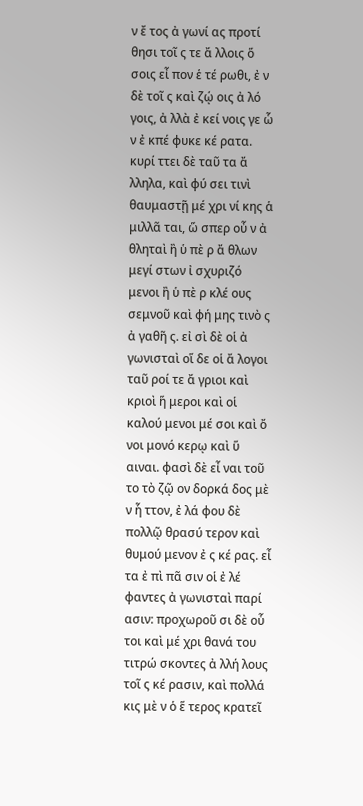ν ἔ τος ἀ γωνί ας προτί θησι τοῖ ς τε ἄ λλοις ὅ σοις εἶ πον ἑ τέ ρωθι, ἐ ν δὲ τοῖ ς καὶ ζῴ οις ἀ λό γοις, ἀ λλὰ ἐ κεί νοις γε ὧ ν ἐ κπέ φυκε κέ ρατα. κυρί ττει δὲ ταῦ τα ἄ λληλα, καὶ φύ σει τινὶ θαυμαστῇ μέ χρι νί κης ἁ μιλλᾶ ται, ὥ σπερ οὖ ν ἀ θληταὶ ἢ ὑ πὲ ρ ἄ θλων μεγί στων ἰ σχυριζό μενοι ἢ ὑ πὲ ρ κλέ ους σεμνοῦ καὶ φή μης τινὸ ς ἀ γαθῆ ς. εἰ σὶ δὲ οἱ ἀ γωνισταὶ οἵ δε οἱ ἄ λογοι ταῦ ροί τε ἄ γριοι καὶ κριοὶ ἥ μεροι καὶ οἱ καλού μενοι μέ σοι καὶ ὄ νοι μονό κερῳ καὶ ὕ αιναι. φασὶ δὲ εἶ ναι τοῦ το τὸ ζῷ ον δορκά δος μὲ ν ἧ ττον, ἐ λά φου δὲ πολλῷ θρασύ τερον καὶ θυμού μενον ἐ ς κέ ρας. εἶ τα ἐ πὶ πᾶ σιν οἱ ἐ λέ φαντες ἀ γωνισταὶ παρί ασιν: προχωροῦ σι δὲ οὗ τοι καὶ μέ χρι θανά του τιτρώ σκοντες ἀ λλή λους τοῖ ς κέ ρασιν, καὶ πολλά κις μὲ ν ὁ ἕ τερος κρατεῖ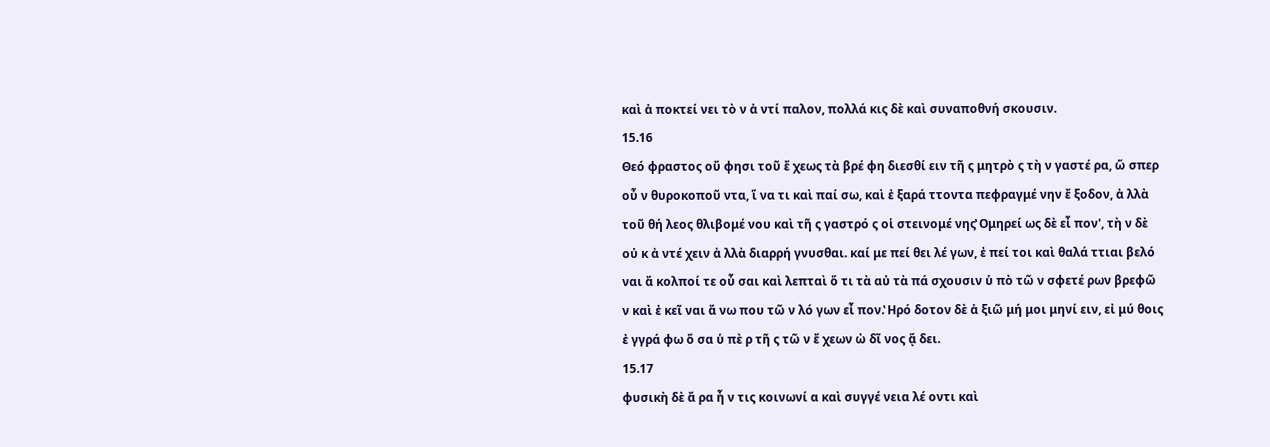καὶ ἀ ποκτεί νει τὸ ν ἀ ντί παλον, πολλά κις δὲ καὶ συναποθνή σκουσιν.
15.16
Θεό φραστος οὔ φησι τοῦ ἔ χεως τὰ βρέ φη διεσθί ειν τῆ ς μητρὸ ς τὴ ν γαστέ ρα, ὥ σπερ οὖ ν θυροκοποῦ ντα, ἵ να τι καὶ παί σω, καὶ ἐ ξαρά ττοντα πεφραγμέ νην ἔ ξοδον, ἀ λλὰ τοῦ θή λεος θλιβομέ νου καὶ τῆ ς γαστρό ς οἱ στεινομέ νης̔ Ομηρεί ως δὲ εἶ πον', τὴ ν δὲ οὐ κ ἀ ντέ χειν ἀ λλὰ διαρρή γνυσθαι. καί με πεί θει λέ γων, ἐ πεί τοι καὶ θαλά ττιαι βελό ναι ἄ κολποί τε οὖ σαι καὶ λεπταὶ ὅ τι τὰ αὐ τὰ πά σχουσιν ὑ πὸ τῶ ν σφετέ ρων βρεφῶ ν καὶ ἐ κεῖ ναι ἄ νω που τῶ ν λό γων εἶ πον.̔ Ηρό δοτον δὲ ἀ ξιῶ μή μοι μηνί ειν, εἰ μύ θοις ἐ γγρά φω ὅ σα ὑ πὲ ρ τῆ ς τῶ ν ἔ χεων ὠ δῖ νος ᾅ δει.
15.17
φυσικὴ δὲ ἄ ρα ἦ ν τις κοινωνί α καὶ συγγέ νεια λέ οντι καὶ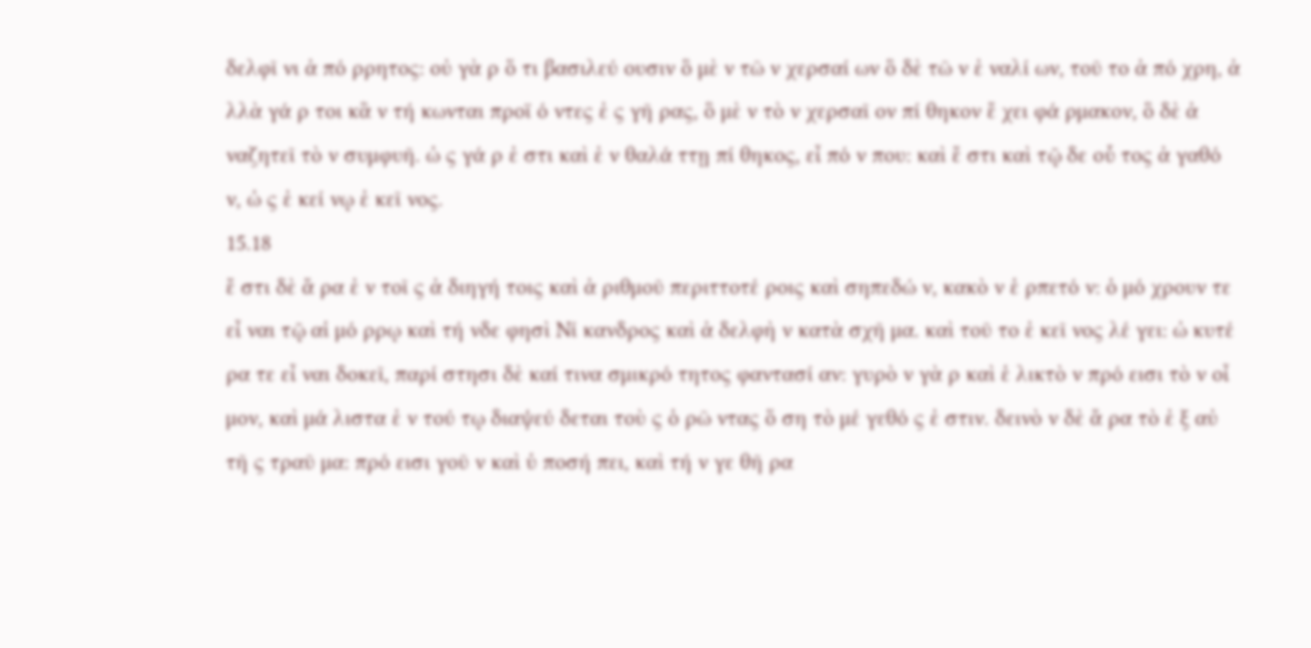δελφῖ νι ἀ πό ρρητος: οὐ γὰ ρ ὅ τι βασιλεύ ουσιν ὃ μὲ ν τῶ ν χερσαί ων ὃ δὲ τῶ ν ἐ ναλί ων, τοῦ το ἀ πό χρη, ἀ λλὰ γά ρ τοι κἂ ν τή κωνται προϊ ό ντες ἐ ς γῆ ρας, ὃ μὲ ν τὸ ν χερσαῖ ον πί θηκον ἔ χει φά ρμακον, ὃ δὲ ἀ ναζητεῖ τὸ ν συμφυῆ. ὡ ς γά ρ ἐ στι καὶ ἐ ν θαλά ττῃ πί θηκος, εἶ πό ν που: καὶ ἔ στι καὶ τῷ δε οὗ τος ἀ γαθό ν, ὡ ς ἐ κεί νῳ ἐ κεῖ νος.
15.18
ἔ στι δὲ ἄ ρα ἐ ν τοῖ ς ἀ διηγή τοις καὶ ἀ ριθμοῦ περιττοτέ ροις καὶ σηπεδώ ν, κακὸ ν ἑ ρπετό ν: ὁ μό χρουν τε εἶ ναι τῷ αἱ μό ρρῳ καὶ τή νδε φησὶ Νί κανδρος καὶ ἀ δελφὴ ν κατὰ σχῆ μα. καὶ τοῦ το ἐ κεῖ νος λέ γει: ὠ κυτέ ρα τε εἶ ναι δοκεῖ, παρί στησι δὲ καί τινα σμικρό τητος φαντασί αν: γυρὸ ν γὰ ρ καὶ ἑ λικτὸ ν πρό εισι τὸ ν οἶ μον, καὶ μά λιστα ἐ ν τού τῳ διαψεύ δεται τοὺ ς ὁ ρῶ ντας ὅ ση τὸ μέ γεθό ς ἐ στιν. δεινὸ ν δὲ ἄ ρα τὸ ἐ ξ αὐ τῆ ς τραῦ μα: πρό εισι γοῦ ν καὶ ὑ ποσή πει, καὶ τή ν γε θῆ ρα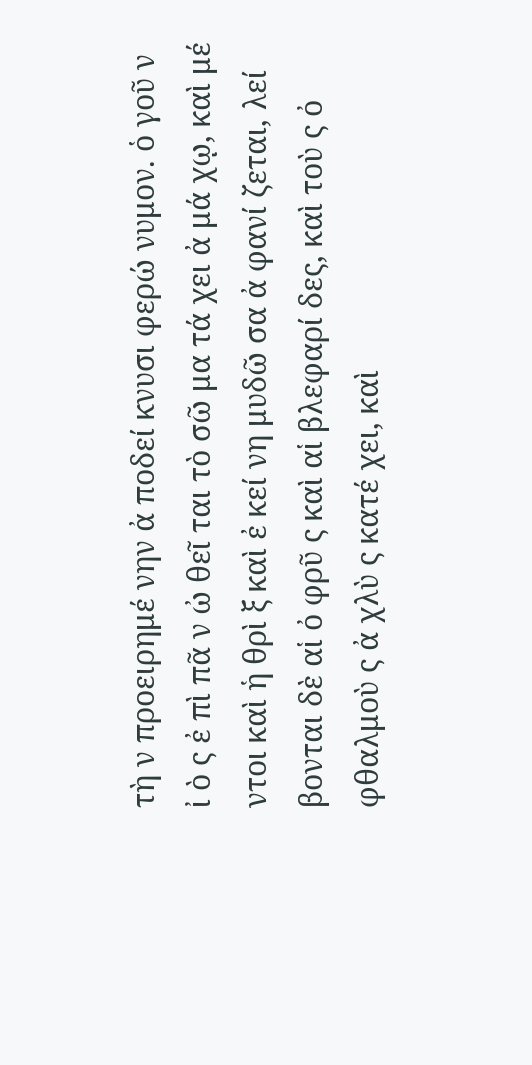τὴ ν προειρημέ νην ἀ ποδεί κνυσι φερώ νυμον. ὁ γοῦ ν ἰ ὸ ς ἐ πὶ πᾶ ν ὠ θεῖ ται τὸ σῶ μα τά χει ἀ μά χῳ, καὶ μέ ντοι καὶ ἡ θρὶ ξ καὶ ἐ κεί νη μυδῶ σα ἀ φανί ζεται, λεί βονται δὲ αἱ ὀ φρῦ ς καὶ αἱ βλεφαρί δες, καὶ τοὺ ς ὀ φθαλμοὺ ς ἀ χλὺ ς κατέ χει, καὶ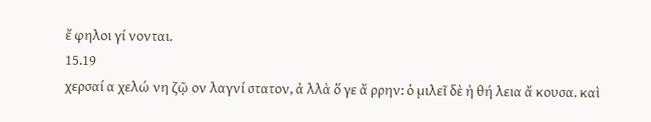ἔ φηλοι γί νονται.
15.19
χερσαί α χελώ νη ζῷ ον λαγνί στατον, ἀ λλὰ ὅ γε ἄ ρρην: ὁ μιλεῖ δὲ ἡ θή λεια ἄ κουσα. καὶ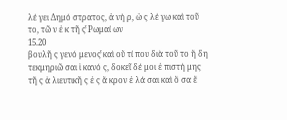λέ γει Δημό στρατος, ἀ νή ρ, ὡ ς λέ γω καὶ τοῦ το, τῶ ν ἐ κ τῆ ς̔ Ρωμαί ων
15.20
βουλῆ ς γενό μενος̔ καὶ οὔ τί που διὰ τοῦ το ἤ δη τεκμηριῶ σαι ἱ κανό ς, δοκεῖ δέ μοι ἐ πιστή μης τῆ ς ἁ λιευτικῆ ς ἐ ς ἄ κρον ἐ λά σαι καὶ ὅ σα ἔ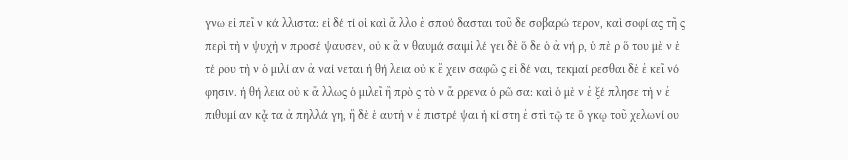γνω εἰ πεῖ ν κά λλιστα: εἰ δέ τί οἱ καὶ ἄ λλο ἐ σπού δασται τοῦ δε σοβαρώ τερον, καὶ σοφί ας τῆ ς περὶ τὴ ν ψυχὴ ν προσέ ψαυσεν, οὐ κ ἂ ν θαυμά σαιμἰ λέ γει δὲ ὅ δε ὁ ἀ νή ρ, ὑ πὲ ρ ὅ του μὲ ν ἑ τέ ρου τὴ ν ὁ μιλί αν ἀ ναί νεται ἡ θή λεια οὐ κ ἔ χειν σαφῶ ς εἰ δέ ναι, τεκμαί ρεσθαι δὲ ἐ κεῖ νό φησιν. ἡ θή λεια οὐ κ ἄ λλως ὁ μιλεῖ ἢ πρὸ ς τὸ ν ἄ ρρενα ὁ ρῶ σα: καὶ ὁ μὲ ν ἐ ξέ πλησε τὴ ν ἐ πιθυμί αν κᾆ τα ἀ πηλλά γη, ἣ δὲ ἑ αυτὴ ν ἐ πιστρέ ψαι ἡ κί στη ἐ στὶ τῷ τε ὄ γκῳ τοῦ χελωνί ου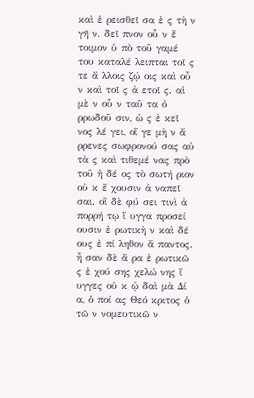καὶ ἐ ρεισθεῖ σα ἐ ς τὴ ν γῆ ν. δεῖ πνον οὖ ν ἕ τοιμον ὑ πὸ τοῦ γαμέ του καταλέ λειπται τοῖ ς τε ἄ λλοις ζῴ οις καὶ οὖ ν καὶ τοῖ ς ἀ ετοῖ ς. αἱ μὲ ν οὖ ν ταῦ τα ὀ ρρωδοῦ σιν, ὡ ς ἐ κεῖ νος λέ γει, οἵ γε μὴ ν ἄ ρρενες σωφρονού σας αὐ τὰ ς καὶ τιθεμέ νας πρὸ τοῦ ἡ δέ ος τὸ σωτή ριον οὐ κ ἔ χουσιν ἀ ναπεῖ σαι. οἳ δὲ φύ σει τινὶ ἀ πορρή τῳ ἴ υγγα προσεί ουσιν ἐ ρωτικὴ ν καὶ δέ ους ἐ πί ληθον ἅ παντος. ἦ σαν δὲ ἄ ρα ἐ ρωτικῶ ς ἐ χού σης χελώ νης ἴ υγγες οὐ κ ᾠ δαὶ μὰ Δί α, ὁ ποί ας Θεό κριτος ὁ τῶ ν νομευτικῶ ν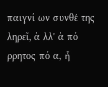παιγνί ων συνθέ της ληρεῖ, ἀ λλ' ἀ πό ρρητος πό α, ἧ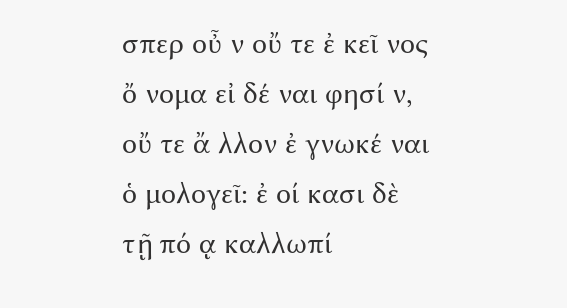σπερ οὖ ν οὔ τε ἐ κεῖ νος ὄ νομα εἰ δέ ναι φησί ν, οὔ τε ἄ λλον ἐ γνωκέ ναι ὁ μολογεῖ: ἐ οί κασι δὲ τῇ πό ᾳ καλλωπί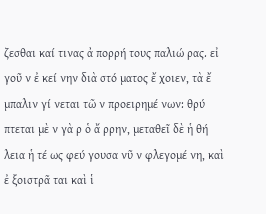ζεσθαι καί τινας ἀ πορρή τους παλιώ ρας. εἰ γοῦ ν ἐ κεί νην διὰ στό ματος ἔ χοιεν, τὰ ἔ μπαλιν γί νεται τῶ ν προειρημέ νων: θρύ πτεται μὲ ν γὰ ρ ὁ ἄ ρρην, μεταθεῖ δὲ ἡ θή λεια ἡ τέ ως φεύ γουσα νῦ ν φλεγομέ νη, καὶ ἐ ξοιστρᾶ ται καὶ ἱ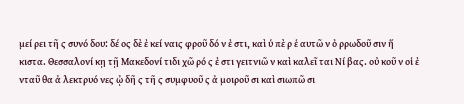μεί ρει τῆ ς συνό δου: δέ ος δὲ ἐ κεί ναις φροῦ δό ν ἐ στι, καὶ ὑ πὲ ρ ἑ αυτῶ ν ὀ ρρωδοῦ σιν ἥ κιστα. Θεσσαλονί κῃ τῇ Μακεδονί τιδι χῶ ρό ς ἐ στι γειτνιῶ ν καὶ καλεῖ ται Νί βας. οὐ κοῦ ν οἱ ἐ νταῦ θα ἀ λεκτρυό νες ᾠ δῆ ς τῆ ς συμφυοῦ ς ἀ μοιροῦ σι καὶ σιωπῶ σι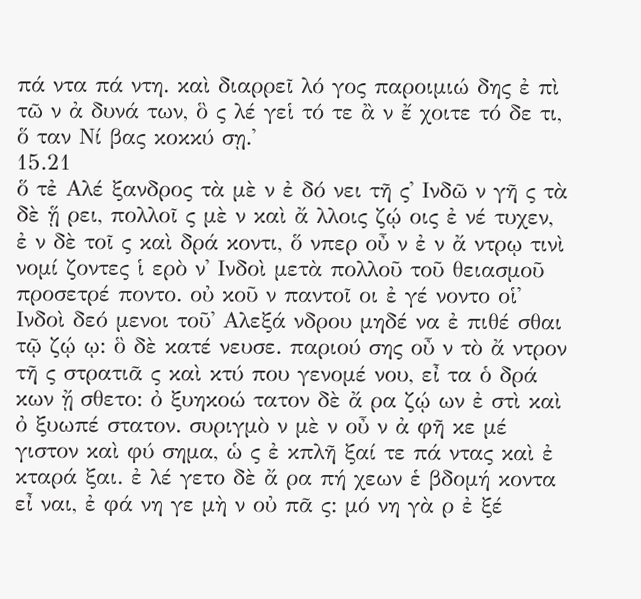πά ντα πά ντη. καὶ διαρρεῖ λό γος παροιμιώ δης ἐ πὶ τῶ ν ἀ δυνά των, ὃ ς λέ γεἱ τό τε ἂ ν ἔ χοιτε τό δε τι, ὅ ταν Νί βας κοκκύ σῃ.̓
15.21
ὅ τἐ Αλέ ξανδρος τὰ μὲ ν ἐ δό νει τῆ ς̓ Ινδῶ ν γῆ ς τὰ δὲ ᾕ ρει, πολλοῖ ς μὲ ν καὶ ἄ λλοις ζῴ οις ἐ νέ τυχεν, ἐ ν δὲ τοῖ ς καὶ δρά κοντι, ὅ νπερ οὖ ν ἐ ν ἄ ντρῳ τινὶ νομί ζοντες ἱ ερὸ ν̓ Ινδοὶ μετὰ πολλοῦ τοῦ θειασμοῦ προσετρέ ποντο. οὐ κοῦ ν παντοῖ οι ἐ γέ νοντο οἱ̓ Ινδοὶ δεό μενοι τοῦ̓ Αλεξά νδρου μηδέ να ἐ πιθέ σθαι τῷ ζῴ ῳ: ὃ δὲ κατέ νευσε. παριού σης οὖ ν τὸ ἄ ντρον τῆ ς στρατιᾶ ς καὶ κτύ που γενομέ νου, εἶ τα ὁ δρά κων ᾔ σθετο: ὀ ξυηκοώ τατον δὲ ἄ ρα ζῴ ων ἐ στὶ καὶ ὀ ξυωπέ στατον. συριγμὸ ν μὲ ν οὖ ν ἀ φῆ κε μέ γιστον καὶ φύ σημα, ὡ ς ἐ κπλῆ ξαί τε πά ντας καὶ ἐ κταρά ξαι. ἐ λέ γετο δὲ ἄ ρα πή χεων ἑ βδομή κοντα εἶ ναι, ἐ φά νη γε μὴ ν οὐ πᾶ ς: μό νη γὰ ρ ἐ ξέ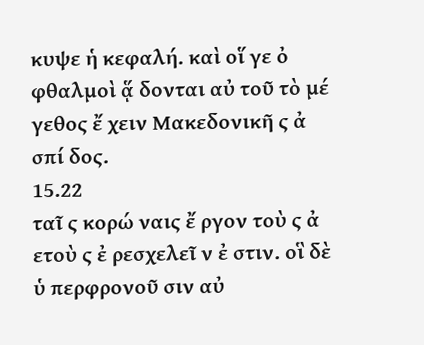κυψε ἡ κεφαλή. καὶ οἵ γε ὀ φθαλμοὶ ᾅ δονται αὐ τοῦ τὸ μέ γεθος ἔ χειν Μακεδονικῆ ς ἀ σπί δος.
15.22
ταῖ ς κορώ ναις ἔ ργον τοὺ ς ἀ ετοὺ ς ἐ ρεσχελεῖ ν ἐ στιν. οἳ δὲ ὑ περφρονοῦ σιν αὐ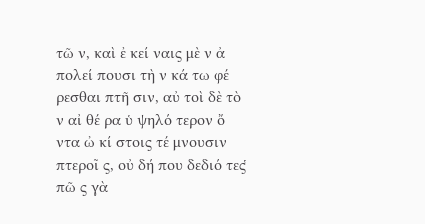τῶ ν, καὶ ἐ κεί ναις μὲ ν ἀ πολεί πουσι τὴ ν κά τω φέ ρεσθαι πτῆ σιν, αὐ τοὶ δὲ τὸ ν αἰ θέ ρα ὑ ψηλό τερον ὄ ντα ὠ κί στοις τέ μνουσιν πτεροῖ ς, οὐ δή που δεδιό τες̔ πῶ ς γὰ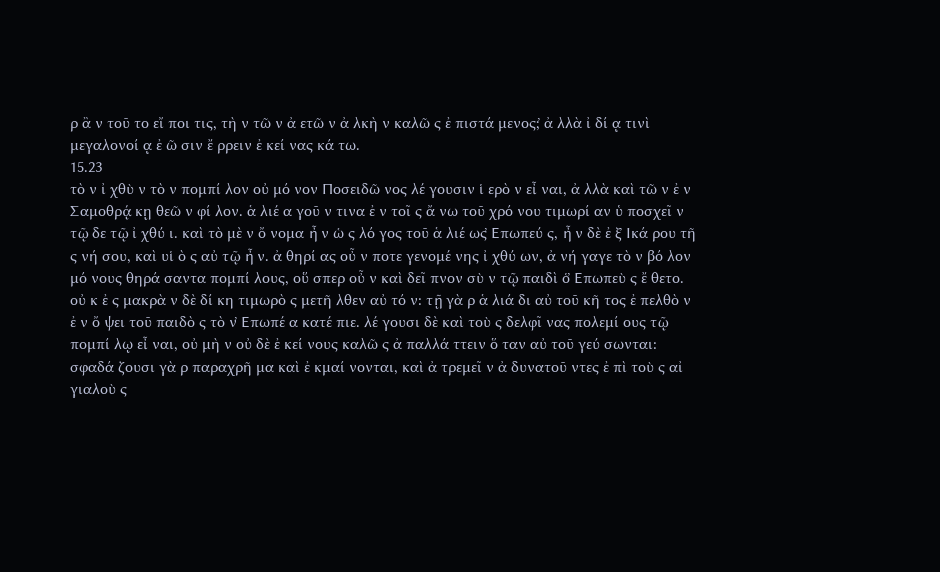ρ ἂ ν τοῦ το εἴ ποι τις, τὴ ν τῶ ν ἀ ετῶ ν ἀ λκὴ ν καλῶ ς ἐ πιστά μενος;̓ ἀ λλὰ ἰ δί ᾳ τινὶ μεγαλονοί ᾳ ἐ ῶ σιν ἔ ρρειν ἐ κεί νας κά τω.
15.23
τὸ ν ἰ χθὺ ν τὸ ν πομπί λον οὐ μό νον Ποσειδῶ νος λέ γουσιν ἱ ερὸ ν εἶ ναι, ἀ λλὰ καὶ τῶ ν ἐ ν Σαμοθρᾴ κῃ θεῶ ν φί λον. ἁ λιέ α γοῦ ν τινα ἐ ν τοῖ ς ἄ νω τοῦ χρό νου τιμωρί αν ὑ ποσχεῖ ν τῷ δε τῷ ἰ χθύ ι. καὶ τὸ μὲ ν ὄ νομα ἦ ν ὡ ς λό γος τοῦ ἁ λιέ ως̓ Επωπεύ ς, ἦ ν δὲ ἐ ξ̓ Ικά ρου τῆ ς νή σου, καὶ υἱ ὸ ς αὐ τῷ ἦ ν. ἀ θηρί ας οὖ ν ποτε γενομέ νης ἰ χθύ ων, ἀ νή γαγε τὸ ν βό λον μό νους θηρά σαντα πομπί λους, οὕ σπερ οὖ ν καὶ δεῖ πνον σὺ ν τῷ παιδὶ ὁ̓ Επωπεὺ ς ἔ θετο. οὐ κ ἐ ς μακρὰ ν δὲ δί κη τιμωρὸ ς μετῆ λθεν αὐ τό ν: τῇ γὰ ρ ἁ λιά δι αὐ τοῦ κῆ τος ἐ πελθὸ ν ἐ ν ὄ ψει τοῦ παιδὸ ς τὸ ν̓ Επωπέ α κατέ πιε. λέ γουσι δὲ καὶ τοὺ ς δελφῖ νας πολεμί ους τῷ πομπί λῳ εἶ ναι, οὐ μὴ ν οὐ δὲ ἐ κεί νους καλῶ ς ἀ παλλά ττειν ὅ ταν αὐ τοῦ γεύ σωνται: σφαδά ζουσι γὰ ρ παραχρῆ μα καὶ ἐ κμαί νονται, καὶ ἀ τρεμεῖ ν ἀ δυνατοῦ ντες ἐ πὶ τοὺ ς αἰ γιαλοὺ ς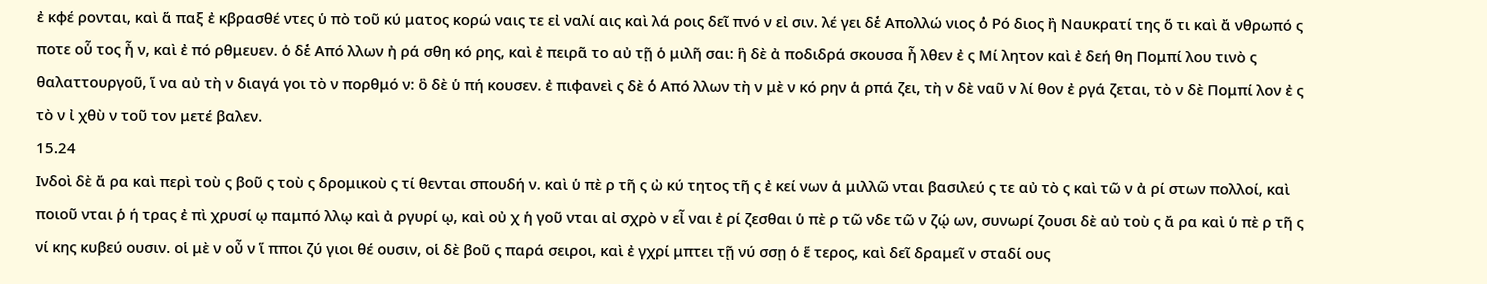ἐ κφέ ρονται, καὶ ἅ παξ ἐ κβρασθέ ντες ὑ πὸ τοῦ κύ ματος κορώ ναις τε εἰ ναλί αις καὶ λά ροις δεῖ πνό ν εἰ σιν. λέ γει δὲ̓ Απολλώ νιος ὁ̔ Ρό διος ἢ Ναυκρατί της ὅ τι καὶ ἄ νθρωπό ς ποτε οὗ τος ἦ ν, καὶ ἐ πό ρθμευεν. ὁ δὲ̓ Από λλων ἠ ρά σθη κό ρης, καὶ ἐ πειρᾶ το αὐ τῇ ὁ μιλῆ σαι: ἣ δὲ ἀ ποδιδρά σκουσα ἦ λθεν ἐ ς Μί λητον καὶ ἐ δεή θη Πομπί λου τινὸ ς θαλαττουργοῦ, ἵ να αὐ τὴ ν διαγά γοι τὸ ν πορθμό ν: ὃ δὲ ὑ πή κουσεν. ἐ πιφανεὶ ς δὲ ὁ̓ Από λλων τὴ ν μὲ ν κό ρην ἁ ρπά ζει, τὴ ν δὲ ναῦ ν λί θον ἐ ργά ζεται, τὸ ν δὲ Πομπί λον ἐ ς τὸ ν ἰ χθὺ ν τοῦ τον μετέ βαλεν.
15.24
Ινδοὶ δὲ ἄ ρα καὶ περὶ τοὺ ς βοῦ ς τοὺ ς δρομικοὺ ς τί θενται σπουδή ν. καὶ ὑ πὲ ρ τῆ ς ὠ κύ τητος τῆ ς ἐ κεί νων ἁ μιλλῶ νται βασιλεύ ς τε αὐ τὸ ς καὶ τῶ ν ἀ ρί στων πολλοί, καὶ ποιοῦ νται ῥ ή τρας ἐ πὶ χρυσί ῳ παμπό λλῳ καὶ ἀ ργυρί ῳ, καὶ οὐ χ ἡ γοῦ νται αἰ σχρὸ ν εἶ ναι ἐ ρί ζεσθαι ὑ πὲ ρ τῶ νδε τῶ ν ζῴ ων, συνωρί ζουσι δὲ αὐ τοὺ ς ἄ ρα καὶ ὑ πὲ ρ τῆ ς νί κης κυβεύ ουσιν. οἱ μὲ ν οὖ ν ἵ πποι ζύ γιοι θέ ουσιν, οἱ δὲ βοῦ ς παρά σειροι, καὶ ἐ γχρί μπτει τῇ νύ σσῃ ὁ ἕ τερος, καὶ δεῖ δραμεῖ ν σταδί ους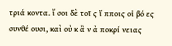τριά κοντα. ἴ σοι δὲ τοῖ ς ἵ πποις οἱ βό ες συνθέ ουσι, καὶ οὐ κ ἂ ν ἀ ποκρί νειας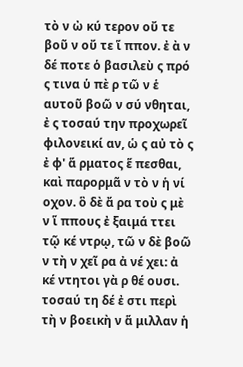τὸ ν ὠ κύ τερον οὔ τε βοῦ ν οὔ τε ἵ ππον. ἐ ὰ ν δέ ποτε ὁ βασιλεὺ ς πρό ς τινα ὑ πὲ ρ τῶ ν ἑ αυτοῦ βοῶ ν σύ νθηται, ἐ ς τοσαύ την προχωρεῖ φιλονεικί αν, ὡ ς αὐ τὸ ς ἐ φ' ἅ ρματος ἕ πεσθαι, καὶ παρορμᾶ ν τὸ ν ἡ νί οχον. ὃ δὲ ἄ ρα τοὺ ς μὲ ν ἵ ππους ἐ ξαιμά ττει τῷ κέ ντρῳ, τῶ ν δὲ βοῶ ν τὴ ν χεῖ ρα ἀ νέ χει: ἀ κέ ντητοι γὰ ρ θέ ουσι. τοσαύ τη δέ ἐ στι περὶ τὴ ν βοεικὴ ν ἅ μιλλαν ἡ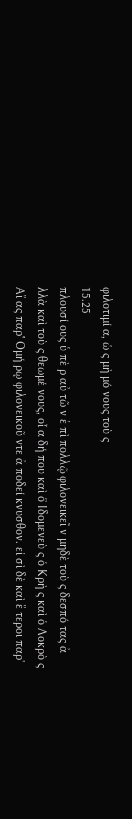φιλοτιμί α, ὡ ς μὴ μό νους τοὺ ς
15.25
πλουσί ους ὑ πὲ ρ αὐ τῶ ν ἐ πὶ πολλῷ φιλονεικεῖ ν μηδὲ τοὺ ς δεσπό τας ἀ λλὰ καὶ τοὺ ς θεωμέ νους, οἷ α δή που καὶ ὁ̓ Ιδομενεὺ ς ὁ Κρὴ ς καὶ ὁ Λοκρὸ ς Αἴ ας παρ'̔ Ομή ρῳ φιλονεικοῦ ντε ἀ ποδεί κνυσθον. εἰ σὶ δὲ καὶ ἕ τεροι παρ'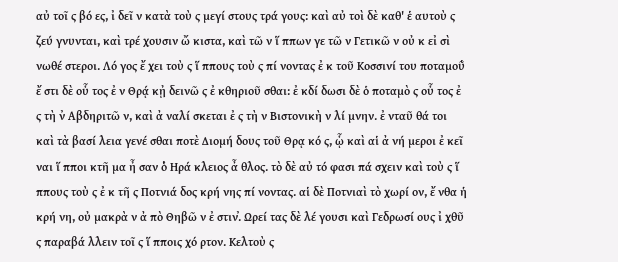αὐ τοῖ ς βό ες, ἰ δεῖ ν κατὰ τοὺ ς μεγί στους τρά γους: καὶ αὐ τοὶ δὲ καθ' ἑ αυτοὺ ς ζεύ γνυνται, καὶ τρέ χουσιν ὤ κιστα, καὶ τῶ ν ἵ ππων γε τῶ ν Γετικῶ ν οὐ κ εἰ σὶ νωθέ στεροι. Λό γος ἔ χει τοὺ ς ἵ ππους τοὺ ς πί νοντας ἐ κ τοῦ Κοσσινί του ποταμοῦ̔ ἔ στι δὲ οὗ τος ἐ ν Θρᾴ κᾐ δεινῶ ς ἐ κθηριοῦ σθαι: ἐ κδί δωσι δὲ ὁ ποταμὸ ς οὗ τος ἐ ς τὴ ν̓ Αβδηριτῶ ν, καὶ ἀ ναλί σκεται ἐ ς τὴ ν Βιστονικὴ ν λί μνην. ἐ νταῦ θά τοι καὶ τὰ βασί λεια γενέ σθαι ποτὲ Διομή δους τοῦ Θρᾳ κό ς, ᾧ καὶ αἱ ἀ νή μεροι ἐ κεῖ ναι ἵ πποι κτῆ μα ἦ σαν ὁ̔ Ηρά κλειος ἆ θλος. τὸ δὲ αὐ τό φασι πά σχειν καὶ τοὺ ς ἵ ππους τοὺ ς ἐ κ τῆ ς Ποτνιά δος κρή νης πί νοντας. αἱ δὲ Ποτνιαὶ τὸ χωρί ον, ἔ νθα ἡ κρή νη, οὐ μακρὰ ν ἀ πὸ Θηβῶ ν ἐ στιν.̓ Ωρεί τας δὲ λέ γουσι καὶ Γεδρωσί ους ἰ χθῦ ς παραβά λλειν τοῖ ς ἵ πποις χό ρτον. Κελτοὺ ς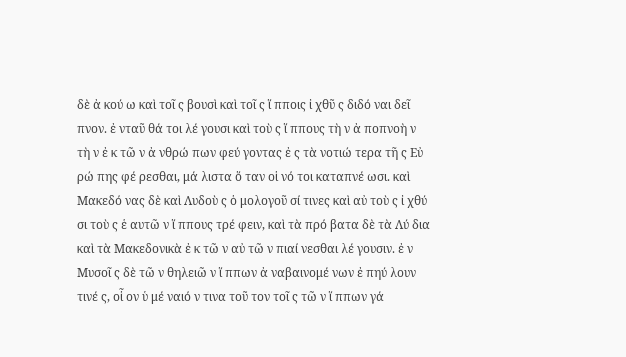δὲ ἀ κού ω καὶ τοῖ ς βουσὶ καὶ τοῖ ς ἵ πποις ἰ χθῦ ς διδό ναι δεῖ πνον. ἐ νταῦ θά τοι λέ γουσι καὶ τοὺ ς ἵ ππους τὴ ν ἀ ποπνοὴ ν τὴ ν ἐ κ τῶ ν ἀ νθρώ πων φεύ γοντας ἐ ς τὰ νοτιώ τερα τῆ ς Εὐ ρώ πης φέ ρεσθαι, μά λιστα ὅ ταν οἱ νό τοι καταπνέ ωσι. καὶ Μακεδό νας δὲ καὶ Λυδοὺ ς ὁ μολογοῦ σί τινες καὶ αὐ τοὺ ς ἰ χθύ σι τοὺ ς ἑ αυτῶ ν ἵ ππους τρέ φειν, καὶ τὰ πρό βατα δὲ τὰ Λύ δια καὶ τὰ Μακεδονικὰ ἐ κ τῶ ν αὐ τῶ ν πιαί νεσθαι λέ γουσιν. ἐ ν Μυσοῖ ς δὲ τῶ ν θηλειῶ ν ἵ ππων ἀ ναβαινομέ νων ἐ πηύ λουν τινέ ς, οἷ ον ὑ μέ ναιό ν τινα τοῦ τον τοῖ ς τῶ ν ἵ ππων γά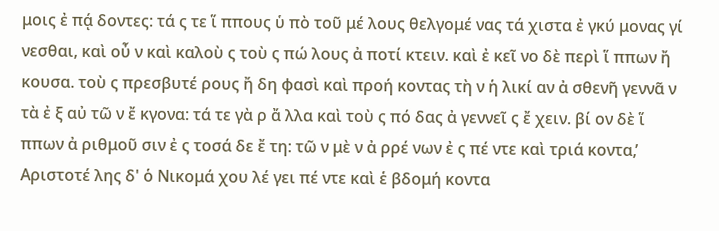μοις ἐ πᾴ δοντες: τά ς τε ἵ ππους ὑ πὸ τοῦ μέ λους θελγομέ νας τά χιστα ἐ γκύ μονας γί νεσθαι, καὶ οὖ ν καὶ καλοὺ ς τοὺ ς πώ λους ἀ ποτί κτειν. καὶ ἐ κεῖ νο δὲ περὶ ἵ ππων ἤ κουσα. τοὺ ς πρεσβυτέ ρους ἤ δη φασὶ καὶ προή κοντας τὴ ν ἡ λικί αν ἀ σθενῆ γεννᾶ ν τὰ ἐ ξ αὐ τῶ ν ἔ κγονα: τά τε γὰ ρ ἄ λλα καὶ τοὺ ς πό δας ἀ γεννεῖ ς ἔ χειν. βί ον δὲ ἵ ππων ἀ ριθμοῦ σιν ἐ ς τοσά δε ἔ τη: τῶ ν μὲ ν ἀ ρρέ νων ἐ ς πέ ντε καὶ τριά κοντα,̓ Αριστοτέ λης δ' ὁ Νικομά χου λέ γει πέ ντε καὶ ἑ βδομή κοντα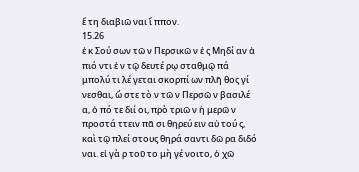ἔ τη διαβιῶ ναι ἵ ππον.
15.26
ἐ κ Σού σων τῶ ν Περσικῶ ν ἐ ς Μηδί αν ἀ πιό ντι ἐ ν τῷ δευτέ ρῳ σταθμῷ πά μπολύ τι λέ γεται σκορπί ων πλῆ θος γί νεσθαι, ὥ στε τὸ ν τῶ ν Περσῶ ν βασιλέ α, ὁ πό τε διί οι, πρὸ τριῶ ν ἡ μερῶ ν προστά ττειν πᾶ σι θηρεύ ειν αὐ τού ς, καὶ τῷ πλεί στους θηρά σαντι δῶ ρα διδό ναι. εἰ γὰ ρ τοῦ το μὴ γέ νοιτο, ὁ χῶ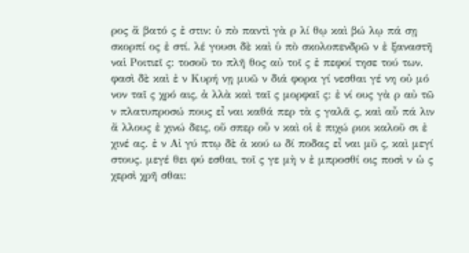ρος ἄ βατό ς ἐ στιν: ὑ πὸ παντὶ γὰ ρ λί θῳ καὶ βώ λῳ πά σῃ σκορπί ος ἐ στί. λέ γουσι δὲ καὶ ὑ πὸ σκολοπενδρῶ ν ἐ ξαναστῆ ναἱ Ροιτιεῖ ς: τοσοῦ το πλῆ θος αὐ τοῖ ς ἐ πεφοί τησε τού των. φασὶ δὲ καὶ ἐ ν Κυρή νῃ μυῶ ν διά φορα γί νεσθαι γέ νη οὐ μό νον ταῖ ς χρό αις, ἀ λλὰ καὶ ταῖ ς μορφαῖ ς: ἐ νί ους γὰ ρ αὐ τῶ ν πλατυπροσώ πους εἶ ναι καθά περ τὰ ς γαλᾶ ς, καὶ αὖ πά λιν ἄ λλους ἐ χινώ δεις, οὕ σπερ οὖ ν καὶ οἱ ἐ πιχώ ριοι καλοῦ σι ἐ χινέ ας. ἐ ν Αἰ γύ πτῳ δὲ ἀ κού ω δί ποδας εἶ ναι μῦ ς, καὶ μεγί στους. μεγέ θει φύ εσθαι, τοῖ ς γε μὴ ν ἐ μπροσθί οις ποσὶ ν ὡ ς χερσὶ χρῆ σθαι: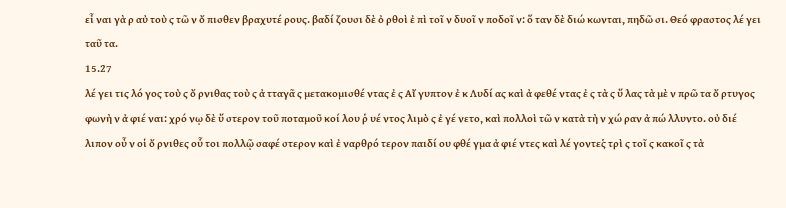εἶ ναι γὰ ρ αὐ τοὺ ς τῶ ν ὄ πισθεν βραχυτέ ρους. βαδί ζουσι δὲ ὀ ρθοὶ ἐ πὶ τοῖ ν δυοῖ ν ποδοῖ ν: ὅ ταν δὲ διώ κωνται, πηδῶ σι. Θεό φραστος λέ γει ταῦ τα.
15.27
λέ γει τις λό γος τοὺ ς ὄ ρνιθας τοὺ ς ἀ τταγᾶ ς μετακομισθέ ντας ἐ ς Αἴ γυπτον ἐ κ Λυδί ας καὶ ἀ φεθέ ντας ἐ ς τὰ ς ὕ λας τὰ μὲ ν πρῶ τα ὄ ρτυγος φωνὴ ν ἀ φιέ ναι: χρό νῳ δὲ ὕ στερον τοῦ ποταμοῦ κοί λου ῥ υέ ντος λιμὸ ς ἐ γέ νετο, καὶ πολλοὶ τῶ ν κατὰ τὴ ν χώ ραν ἀ πώ λλυντο. οὐ διέ λιπον οὖ ν οἱ ὄ ρνιθες οὗ τοι πολλῷ σαφέ στερον καὶ ἐ ναρθρό τερον παιδί ου φθέ γμα ἀ φιέ ντες καὶ λέ γοντες̔ τρὶ ς τοῖ ς κακοῖ ς τὰ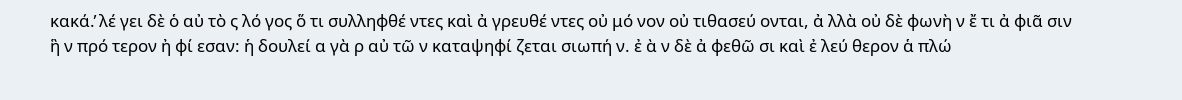κακά.̓ λέ γει δὲ ὁ αὐ τὸ ς λό γος ὅ τι συλληφθέ ντες καὶ ἀ γρευθέ ντες οὐ μό νον οὐ τιθασεύ ονται, ἀ λλὰ οὐ δὲ φωνὴ ν ἔ τι ἀ φιᾶ σιν ἣ ν πρό τερον ἠ φί εσαν: ἡ δουλεί α γὰ ρ αὐ τῶ ν καταψηφί ζεται σιωπή ν. ἐ ὰ ν δὲ ἀ φεθῶ σι καὶ ἐ λεύ θερον ἁ πλώ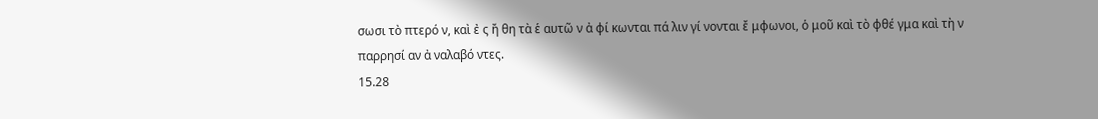σωσι τὸ πτερό ν, καὶ ἐ ς ἤ θη τὰ ἑ αυτῶ ν ἀ φί κωνται πά λιν γί νονται ἔ μφωνοι, ὁ μοῦ καὶ τὸ φθέ γμα καὶ τὴ ν παρρησί αν ἀ ναλαβό ντες.
15.28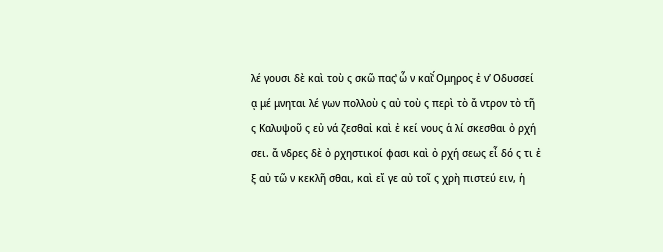λέ γουσι δὲ καὶ τοὺ ς σκῶ πας̔ ὧ ν καὶ̔́ Ομηρος ἐ ν̓ Οδυσσεί ᾳ μέ μνηται λέ γων πολλοὺ ς αὐ τοὺ ς περὶ τὸ ἄ ντρον τὸ τῆ ς Καλυψοῦ ς εὐ νά ζεσθαἰ καὶ ἐ κεί νους ἁ λί σκεσθαι ὀ ρχή σει. ἄ νδρες δὲ ὀ ρχηστικοί φασι καὶ ὀ ρχή σεως εἶ δό ς τι ἐ ξ αὐ τῶ ν κεκλῆ σθαι, καὶ εἴ γε αὐ τοῖ ς χρὴ πιστεύ ειν, ἡ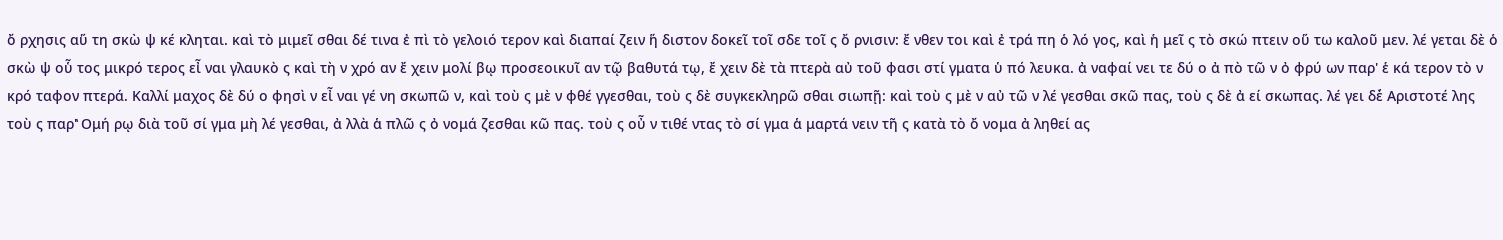ὄ ρχησις αὕ τη σκὼ ψ κέ κληται. καὶ τὸ μιμεῖ σθαι δέ τινα ἐ πὶ τὸ γελοιό τερον καὶ διαπαί ζειν ἥ διστον δοκεῖ τοῖ σδε τοῖ ς ὄ ρνισιν: ἔ νθεν τοι καὶ ἐ τρά πη ὁ λό γος, καὶ ἡ μεῖ ς τὸ σκώ πτειν οὕ τω καλοῦ μεν. λέ γεται δὲ ὁ σκὼ ψ οὗ τος μικρό τερος εἶ ναι γλαυκὸ ς καὶ τὴ ν χρό αν ἔ χειν μολί βῳ προσεοικυῖ αν τῷ βαθυτά τῳ, ἔ χειν δὲ τὰ πτερὰ αὐ τοῦ φασι στί γματα ὑ πό λευκα. ἀ ναφαί νει τε δύ ο ἀ πὸ τῶ ν ὀ φρύ ων παρ' ἑ κά τερον τὸ ν κρό ταφον πτερά. Καλλί μαχος δὲ δύ ο φησὶ ν εἶ ναι γέ νη σκωπῶ ν, καὶ τοὺ ς μὲ ν φθέ γγεσθαι, τοὺ ς δὲ συγκεκληρῶ σθαι σιωπῇ: καὶ τοὺ ς μὲ ν αὐ τῶ ν λέ γεσθαι σκῶ πας, τοὺ ς δὲ ἀ εί σκωπας. λέ γει δὲ̓ Αριστοτέ λης τοὺ ς παρ'̔ Ομή ρῳ διὰ τοῦ σί γμα μὴ λέ γεσθαι, ἀ λλὰ ἁ πλῶ ς ὀ νομά ζεσθαι κῶ πας. τοὺ ς οὖ ν τιθέ ντας τὸ σί γμα ἁ μαρτά νειν τῆ ς κατὰ τὸ ὄ νομα ἀ ληθεί ας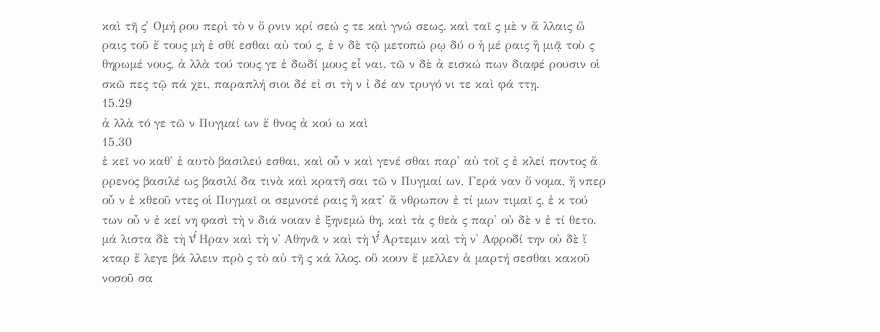καὶ τῆ ς̔ Ομή ρου περὶ τὸ ν ὄ ρνιν κρί σεώ ς τε καὶ γνώ σεως. καὶ ταῖ ς μὲ ν ἄ λλαις ὥ ραις τοῦ ἔ τους μὴ ἐ σθί εσθαι αὐ τού ς, ἐ ν δὲ τῷ μετοπώ ρῳ δύ ο ἡ μέ ραις ἢ μιᾷ τοὺ ς θηρωμέ νους, ἀ λλὰ τού τους γε ἐ δωδί μους εἶ ναι. τῶ ν δὲ ἀ εισκώ πων διαφέ ρουσιν οἱ σκῶ πες τῷ πά χει, παραπλή σιοι δέ εἰ σι τὴ ν ἰ δέ αν τρυγό νι τε καὶ φά ττῃ.
15.29
ἀ λλὰ τό γε τῶ ν Πυγμαί ων ἔ θνος ἀ κού ω καὶ
15.30
ἐ κεῖ νο καθ' ἑ αυτὸ βασιλεύ εσθαι, καὶ οὖ ν καὶ γενέ σθαι παρ' αὐ τοῖ ς ἐ κλεί ποντος ἄ ρρενος βασιλέ ως βασιλί δα τινὰ καὶ κρατῆ σαι τῶ ν Πυγμαί ων, Γερά ναν ὄ νομα, ἥ νπερ οὖ ν ἐ κθεοῦ ντες οἱ Πυγμαῖ οι σεμνοτέ ραις ἢ κατ' ἄ νθρωπον ἐ τί μων τιμαῖ ς. ἐ κ τού των οὖ ν ἐ κεί νη φασὶ τὴ ν διά νοιαν ἐ ξηνεμώ θη, καὶ τὰ ς θεὰ ς παρ' οὐ δὲ ν ἐ τί θετο. μά λιστα δὲ τὴ ν̔́ Ηραν καὶ τὴ ν̓ Αθηνᾶ ν καὶ τὴ ν̓́ Αρτεμιν καὶ τὴ ν̓ Αφροδί την οὐ δὲ ἴ κταρ ἔ λεγε βά λλειν πρὸ ς τὸ αὐ τῆ ς κά λλος. οὔ κουν ἔ μελλεν ἁ μαρτή σεσθαι κακοῦ νοσοῦ σα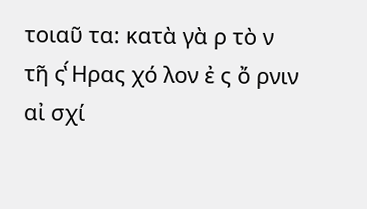τοιαῦ τα: κατὰ γὰ ρ τὸ ν τῆ ς̔́ Ηρας χό λον ἐ ς ὄ ρνιν αἰ σχί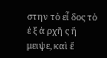στην τὸ εἶ δος τὸ ἐ ξ ἀ ρχῆ ς ἤ μειψε, καὶ ἔ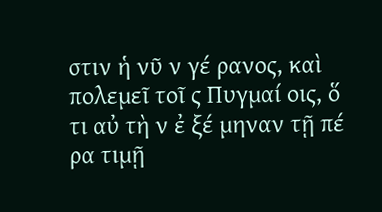στιν ἡ νῦ ν γέ ρανος, καὶ πολεμεῖ τοῖ ς Πυγμαί οις, ὅ τι αὐ τὴ ν ἐ ξέ μηναν τῇ πέ ρα τιμῇ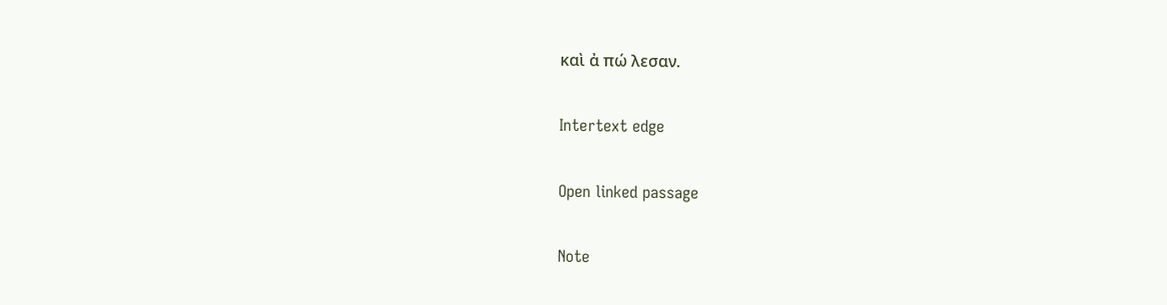καὶ ἀ πώ λεσαν.

Intertext edge

Open linked passage

Note